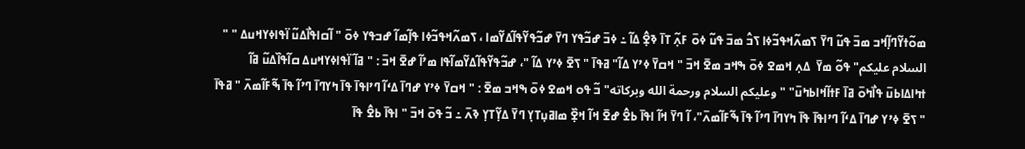ߘߋ߬ߙߌ߬ߣߊ߲߬ߞߏ ߘߏ߫ ߟߎ߬ ߣߌ߫ ߖߘߍ߬ߞߟߏ߬ߦߊ ߖߏ߮ ߘߏ߫ ߟߎ߬ ߦߋ߫ ߓߍ߲߬ ߠߊ߫ ߢߐ߲߮ ߡߊ߬ ߸ ߦߏ߫ ߝߏ߬ߟߌ ߣߌ߫ ߝߏ߬ߟߌ߬ߟߊ߬ߡߌ߬ߘߊ ، ߖߘߍ߬ߞߟߏ߬ߦߊ ߟߊ߲߬ߘߊ߬ ߝߏߟߌ ߦߋ߫ " ߊ߬ߛߊߟߊ߯ߡߎ߬ ߊ߳ߟߊߦߌߞߎߡ " " السلام عليكم" ߟߋ߬ ߘߌ߫  ߡߍ߲ ߞߘߐ ߦߋ߫ ߒߞߏ ߘߐ߫ ߞߏ߫ " ߞߛߌ߫ ߦߴߌ ߡߊ߬" ߥߟߊ߫ " ߖߐ߫ ߦߴߌ ߡߊ߬ "، ߝߏ߬ߟߌ߬ߟߊ߬ߡߌ߬ߘߊ߬ߟߊ ߘߴߊ߬ ߝߐ߫ ߞߏ߫ : " ߥߊ߬ ߊ߳ߟߊߦߌߞߎߡ ߛߊ߬ߟߊ߰ߡߎ߬ ߥߊ߬ ߙߤߊߡߊߕߎ߫ ߟߊ߯ߤߋ߫ ߥߊ߫ ߓߙߊ߬ߞߊߕߤߎ߫" " وعليكم السلام ورحمة الله وبركاته" ߏ߬ ߟߋ ߞߘߐ ߦߋ߫ ߒߞߏ ߘߐ߫ : " ߞߛߌ߫ ߦߴߌ ߝߣߊ߫ ߡߵߊ߬ ߣߴߊߟߊ߫ ߟߊ߫ ߤߌߣߊ߫ ߣߴߊ߬ ߟߊ߫ ߒ߬ߓߊ߬ߘߍ߫ " ߥߟߊ߫ " ߖߐ߫ ߦߴߌ ߝߣߊ߫ ߡߵߊ߬ ߣߴߊߟߊ߫ ߟߊ߫ ߤߌߣߊ߫ ߣߴߊ߬ ߟߊ߫ ߒ߬ߓߊ߬ߘߍ߫"، ߊ߬ ߣߌ߫ ߞߊ߬ ߊߟߊ߫ ߕߐ߮ ߝߐ߫ ߞߊ߬ ߞߐ߲߰ ߘߊߥߎ߲ߠߌ߲ ߣߌ߫ ߡߌ߲߬ߠߌ߲ ߢߍ߫ ߸ ߏ߬ ߟߋ߫ ߞߏ߫ " ߊߟߊ߫ ߕߐ߮ ߟߊ߫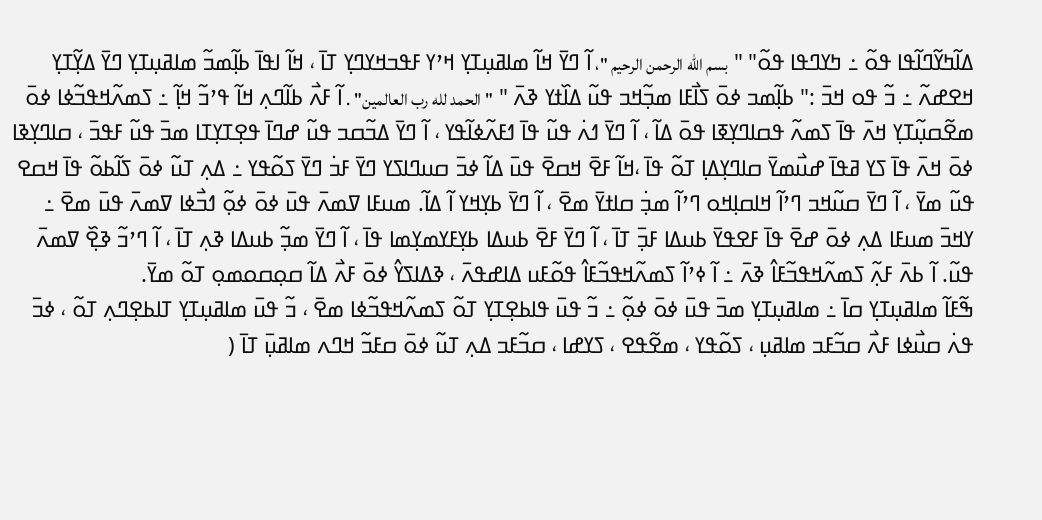ߡߊ߬ߤߌ߬ߣߊ߬ߟߊ ߟߋ߬ ߸ ߤߌߣߟߊ ߟߋ߬" " بسم الله الرحمن الرحيم "، ߊ߬ ߣߌ߫ ߞߊ߬ ߘߊߥߎ߲ߠߌ߲ ߞߴߌ ߓߟߏߞߌߣߌ߲ ߠߊ߫ ، ߞߊ߬ ߊߟߊ߫ ߕߊ߲߬ߘߏ߬ ߘߊߥߎ߲ߠߌ߲ ߣߌ߫ ߡߌ߲߬ߠߌ߲ ߞߐߝߍ߬ ߸ ߏ߬ ߟߋ ߞߏ߫ :" ߕߊ߲߬ߘߏ ߦߋ߫ ߖߊ߯ߓߊ ߘߏ߲߬ߞߏ ߟߎ߬ ߡߊ߰ߙߌ ߢߍ߫ " "الحمد لله رب العالمين" . ߊ߬ ߓߍ߯ ߕߊ߬ߣߍ߲ ߞߊ߬ ߟߴߏ߬ ߞߊ߲߬ ߸ ߖߘߍ߬ߞߟߏ߬ߦߊ ߦߋ߫ ߘߐ߬ߛߎ߲߬ߠߌ߲ ߞߍ߫ ߟߊ߫ ߖߘߍ߬ ߟߛߊߣߌ߲ߧߊ ߟߋ߫ ߡߊ߬ ، ߊ߬ ߣߌ߫ ߗߍ߭ ߟߎ߬ ߟߊ߫ ߗߓߍ߬ߦߊ߬ߟߌ ، ߊ߬ ߣߌ߫ ߡߏ߬ߛߏ ߟߎ߬ ߝߣߊ߫ ߟߐ߲ߠߌ߲ߠߊ ߘߏ߫ ߟߎ߬ ߓߟߏ߫ ، ߛߊߣߌ߲ߢߊ ߦߋ߫ ߞߍ߫ ߟߊ߫ ߖߌ ߥߟߊ߫ ߝߎ߯ߘߌ߫ ߛߊߣߌ߲ߡߊ߲ ߠߋ߬ ߟߊ߫ ،ߞߊ߬ ߓߐ߫ ߞߛߐ߫ ߟߎ߫ ߡߊ߬ ߦߏ߫ ߛߎߣߊߖߌ ߣߌ߫ ߓߏ߭ ߣߌ߫ ߖߋ߬ߟߌ ߸ ߡߍ߲ ߠߎ߬ ߦߋ߫ ߖߊ߬ߕߋ߬ ߟߊ߫ ߞߛߐ ߟߎ߬ ߘߌ߫ ، ߊ߬ ߣߌ߫ ߛߎ߬ߞߏ ߣߴߊ߬ ߞߊߛߊ߲ߞߋ ߣߴߊ߬ ߘߏ߲߭ ߛߊߙߌ߫ ߘߐ߫ ، ߊ߬ ߣߌ߫ ߕߌ߲ߞߌ ߊ߬ ߡߊ߬. ߘߎߓߊ ߜߘߍ߫ ߟߎ߫ ߦߋ߫ ߦߋ߲߬ ߗߏ߯ߦߊ ߜߘߍ߫ ߟߎ߫ ߘߐ߫ ߸ ߌߞߏ߫ ߘߎߓߊ ߡߍ߲ ߦߋ߫ ߝߐ߫ ߟߊ߫ ߓߐߟߌ߫ ߕߎߡߊ ߓߏ߲߫ ߠߊ߫ ، ߊ߬ ߣߌ߫ ߓߐ߫ ߕߎߡߊ ߕߌ߲ߓߌߘߌ߲ߘߊ ߟߊ߫ ، ߊ߬ ߣߌ߫ ߘߏ߲߬ ߕߎߡߊ ߢߍ߲ ߠߊ߫ ، ߊ߬ ߣߴߏ߬ ߢߐ߲߰ ߜߘߍ߫ ߟߎ߬. ߊ߬ ߕߍ߫ ߓߍ߲߬ ߖߘߍ߬ߞߟߏ߬ߓߊ߮ ߢߍ߫ ߸ ߊ߬ ߦߴߊ߬ ߖߘߍ߬ߞߟߏ߬ߓߊ߮ ߟߋ߬ߓߎ ߡߊߝߟߍ߫ ، ߢߡߊߖߌ߮ ߦߋ߫ ߓߍ߯ ߡߊ߬ ߛߋ߲ߛߋߘߋ߲ ߠߋ߬ ߘߌ߫.
ߒ߬ߓߊ߬ ߘߊߥߎ߲ߠߌ߲ ߛߊ߫ ߸ ߘߊߥߎ߲ߠߌ߲ ߘߏ߫ ߟߎ߫ ߦߋ߫ ߦߋ߲߬ ߸ ߏ߬ ߟߎ߫ ߟߊߕߐ߲ߠߌ߲ ߠߋ߬ ߖߘߍ߬ߞߟߏ߬ߦߊ ߘߐ߫ ، ߏ߬ ߟߎ߫ ߘߊߥߎ߲ߠߌ߲ ߠߊߕߐ߲ߣߍ߲ ߠߋ߬ ، ߦߏ߫ ߟߍ߭ ߛߎ߯ߦߊ ߓߍ߯ ߛߏ߬ߓߏ ߘߊߥߎ߲ ، ߖߋ߬ߟߌ ، ߘߐ߬ߟߐ ، ߖߌߝߊ ، ߛߏ߬ߓߏ ߡߍ߲ ߠߎ߬ ߦߋ߫ ߛߓߏ߬ ߞߣߍ ߘߊߥߎ߲߫ ߠߊ߫ (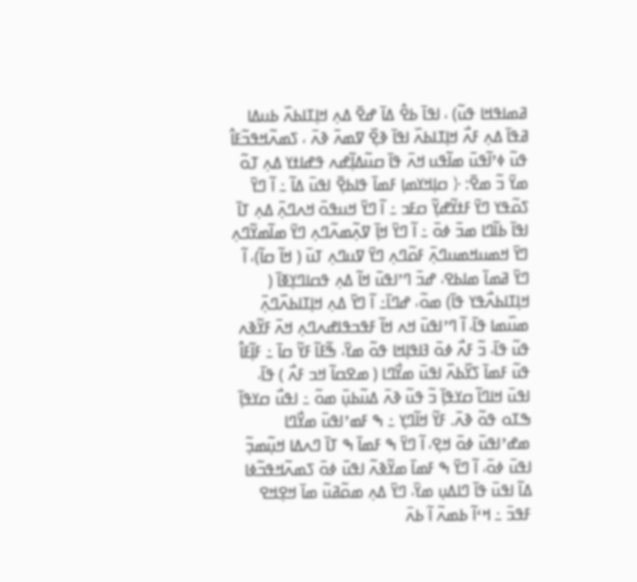ߥߘߊߟߞߊ ߟߎ߬) ، ߊߟߊ߫ ߕߐ߮ ߡߊ߫ ߝߐ߫ ߡߍ߲ ߞߊ߲ߠߊߕߍ߰ ߕߎߡߊ ߥߟߊ߫ ߡߍ߲ ߓߍ߯ ߞߊ߲ߠߊߕߍ߰ ߊߟߊ߫ ߢߐ߲߰ ߜߘߍ߫ ߢߍ߫ ، ߖߘߍ߬ߞߟߏ߬ߓߊ߮ ߟߎ߬ ߦߴߊ߬ߟߎ߫ ߘߊ߬ߟߎ ߞߍ߫ ߟߊ߫ ߛߎ߬ߡߊ߲߬ߝߍ ߟߝߊߙߌ ߡߍ߲ ߠߋ߬ ߘߌ߫ ߏ߬ ߘߐ߫: ﴿ ߛߊ߲ߞߌߘߊ߲ ߓߘߊ߫ ߟߊߕߐ߲߫ ߊߟߎ߫ ߡߊ߬ ߸ ߊ߬ ߣߌ߫ ߖߋ߬ߟߌ ߣߌ߫ ߓߙߌ߬ߝߌ߲߬ ߛߓߏ ߸ ߊ߬ ߣߌ߫ ߞߎߟߋ߫ ߞߍߣߍ߲߫ ߡߍ߲ ߠߊ߫ ߊߟߊ߫ ߕߊ߬ߣߊ ߘߏ߫ ߦߋ߫ ߸ ߊ߬ ߣߌ߫ ߞߊ߲߫ ߜߍ߲߬ߘߍ߬ߣߍ߲ ߣߌ߫ ߘߊ߬ߘߌ߬ߣߍ߲ ߣߌ߫ ߞߘߎߞߘߎߣߍ߲߫ ߓߋ߬ߣߍ߲ ߣߌ߫ ߜߎߣߍ߲ ߠߎ߫ ( ߞߊ߬ ߛߊ߬)، ߊ߬ ߣߌ߫ ߥߘߊ߫ ߘߊߕߐ، ߝߏ߫ ߣߴߊߟߎ߫ ߞߊ߬ ߡߍ߲ ߟߛߊߣߌ߲ߧߊ߫ ( ߞߊ߲ߠߊߕߍ߯ߟߌ ߟߊ߫) ߘߋ߬، ߝߣߊ߫߸ ߊ߬ ߣߌ߫ ߡߍ߲ ߞߊ߲ߠߊߕߍ߰ߣߍ߲߫ ߘߎ߰ߘߊ ߟߊ߫، ߊ߬ ߣߴߊߟߎ߫ ߞߍ ߞߊ߬ ߓߟߏߟߊߝߍߣߍ߲ ߞߍ߫ ߓߌ߬ߢߍ ߟߎ߬ ߟߊ߫، ߏ߬ ߓߍ߯ ߦߋ߫ ߔߊߟߊ߲ߞߊ ߟߋ߬ ߘߌ߫، ߒ߬ߓߊ߬ ߓߌ߬ ߛߊ߫ ߸ ߓߊ߲߬ߓߊ߮ ߟߎ߬ ߓߘߊ߫ ߖߌ߰ߕߍ߰ ߊߟߎ߫ ߘߌ߯ߣߊ ( ߘߐߛߊ߬ ߞߏ ߓߍ߯ ) ߟߊ߫، ߊߟߎ߫ ߞߊߣߊ߬ ߛߌߟߊ߲߫ ߏ߬ ߟߎ߬ ߢߍ߫ ߡߎ߬ߕߎ߲߫ ߘߋ߬ ߸ ߊߟߎ߯ ߛߌߟߊ߲߫ ߒߠߋ ߟߋ߬ ߢߍ߫. ߓߌ߬ ߞߊ߬ߣߌ߲ ߸ ߒ ߓߘߴߊߟߎ߫ ߘߌ߯ߣߊ ߘߝߴߊߟߎ߫ ߦߋ߫ ߞߐ߲، ߊ߬ ߣߌ߫ ߒ ߓߘߊ߫ ߒ ߠߊ߫ ߣߍߡߊ ߞߎ߲߬ߘߏ߲߬ ߊߟߎ߫ ߦߋ߫، ߊ߬ ߣߌ߫ ߒ ߓߘߊ߫ ߘߌ߬ߢߍ߬ ߊߟߎ߫ ߦߋ߫ ߖߘߍ߬ߞߟߏ߬ߦߊ ߡߊ߬ ߊߟߎ߫ ߟߊ߫ ߣߊߡߎ߲ ߘߌ߫، ߣߌ߫ ߡߍ߲ ߘߋ߬ߥߎ߬ ߘߊ߫ ߞߐ߲ߞߐ ߓߟߏ߫ ߸ ߞߵߊ߬ ߕߘߍ߬ ߊ߬ ߕߍ߫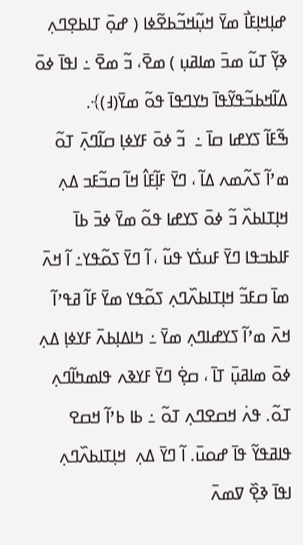ߝߊ߲ߞߊ߲ߓߊ߯ ߘߌ߫ ߞߎ߲߬ߞߏ߬ߕߐ߬ߦߊ ( ߝߋ߲߫ ߠߊߕߐ߲ߣߍ߲ ߢߌ߲߬ ߠߎ߬ ߘߏ߫ ߘߊߥߎ߲ ) ߘߐ߫، ߏ߬ ߘߐ߫ ߸ ߊߟߊ߫ ߦߋ߫ ߡߊ߬ߞߕߏ߬ߟߌ߬ߟߊ߫ ߤߌߣߟߊ߫ ߟߋ߬ ߘߌ߫(߃)﴾.
ߒ߬ߓߊ߬ ߖߌߝߊ ߛߊ߫ ߸  ߏ߬ ߦߋ߫ ߓߌߦߊ߲ ߛߊ߬ߣߍ߲߫ ߠߋ߬ ߘߴߊ߬ ߖߍ߬ߘߍ ߡߊ߬ ، ߣߌ߫ ߓߊ߲߬ߓߊ߮ ߞߊ߬ ߛߏ߬ߓߏ ߡߍ߲ ߞߊ߲ߠߊߕߍ߰ ߏ߬ ߦߋ߫ ߖߌߝߊ ߟߋ߬ ߘߌ߫ ߦߏ߫ ߕߊ߫ ߓߊߕߏߟߊ ߣߌ߫ ߓߎߖ߭ߌ ߟߎ߬ ، ߊ߬ ߣߌ߫ ߖߋ߬ߟߌ߸ ߊ߬ ߞߍ߫ ߘߊ߫ ߛߓߏ߬ ߞߊ߲ߠߊߕߍ߰ߣߍ߲ ߖߋ߬ߟߌ ߘߌ߫ ߓߊ߬ ߥߟߴߊ߬ ߞߍ߫ ߘߴߊ߬ ߖߌߝߊߣߍ߲ ߘߌ߫ ߸ ߤߊߡߊ߲ߕߍ߫ ߓߌߦߊ߲ ߡߍ߲ ߦߋ߫ ߘߊߥߎ߲߫ ߠߊ߫ ، ߛߐ߲߭ ߣߌ߫ ߓߌߢߍ ߟߊߘߤߊ߬ߣߍ߲ ߠߋ߬. ߟߍ߭ ߞߛߐߣߍ߲ ߠߋ߬ ߸ ߕߊ ߕߴߊ߬ ߞߛߐ ߟߊߥߟߌ߬ ߟߊ߫ ߝߋߎ߫. ߊ߬ ߣߌ߫ ߡߍ߲  ߞߊ߲ߠߊߕߍ߰ߣߍ߲ ߊߟߊ߫ ߢߐ߲߰ ߜߘߍ߫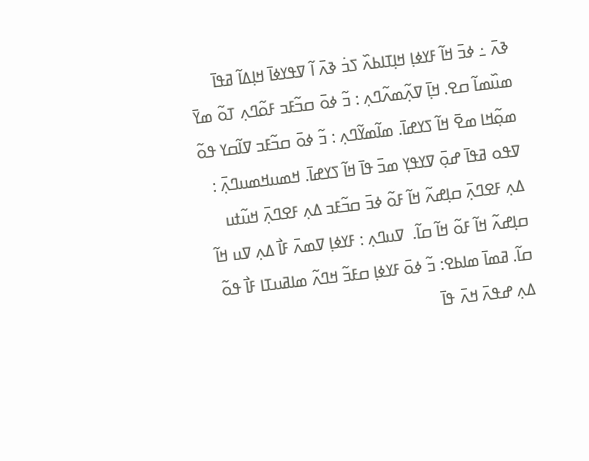ߢߍ߫ ߸ ߦߏ߫ ߞߊ߬ ߓߌߦߊ߲ ߞߊ߲ߠߊߕߍ߰ ߖߏ߭ ߢߍ߫ ߊ߬ ߜߟߌߦߊ߫ ߞߊ߲ߡߊ߬ ߥߟߊ߫ ߘߎ߰ߘߊ߬ ߛߐ. ߞߊ߲߫ ߜߍ߲߬ߘߍ߬ߣߍ߲ : ߏ߬ ߦߋ߫ ߛߏ߬ߓߏ ߓߋ߬ߣߍ߲ ߠߋ߬ ߘߌ߫ ߘߋ߲߬ߞߊ ߘߐ߫ ߞߊ߬ ߖߌߝߊ߫. ߘߊ߬ߘߌ߬ߣߍ߲ : ߏ߬ ߦߋ߫ ߛߏ߬ߓߏ ߜߊ߬ߛߌ ߟߋ߬ ߜߟߋ ߥߟߊ߫ ߝߋ߲߫ ߜߌߟߌ߲ ߘߏ߫ ߟߊ߫ ߞߊ߬ ߖߌߝߊ߫. ߞߘߎߞߘߎߣߍ߲߫ : ߡߍ߲ ߓߐߣߍ߲߫ ߛߊ߲ߝߍ߬ ߞߊ߬ ߓߋ߬ ߦߏ߫ ߛߏ߬ߓߏ ߡߍ߲ ߓߐߣߍ߲߫ ߞߎ߬ߙߎ ߛߊ߲ߝߍ߬ ߞߊ߬ ߓߋ߬ ߞߊ߬ ߛߊ߬.  ߜߎߣߍ߲ : ߓߌߦߊ߲ ߜߘߍ߫ ߓߊ߯ ߡߍ߲ ߜߎ ߞߊ߬ ߛߊ߬. ߥߘߊ߫ ߘߊߕߐ: ߏ߬ ߦߋ߫ ߓߌߦߊ߲ ߛߓߏ߬ ߞߣߍ߬ ߘߊߥߎߠߊ ߓߊ߯ ߟߋ߬ ߡߍ߲ ߝߟߍ߫ ߞߍ߫ ߟߊ߫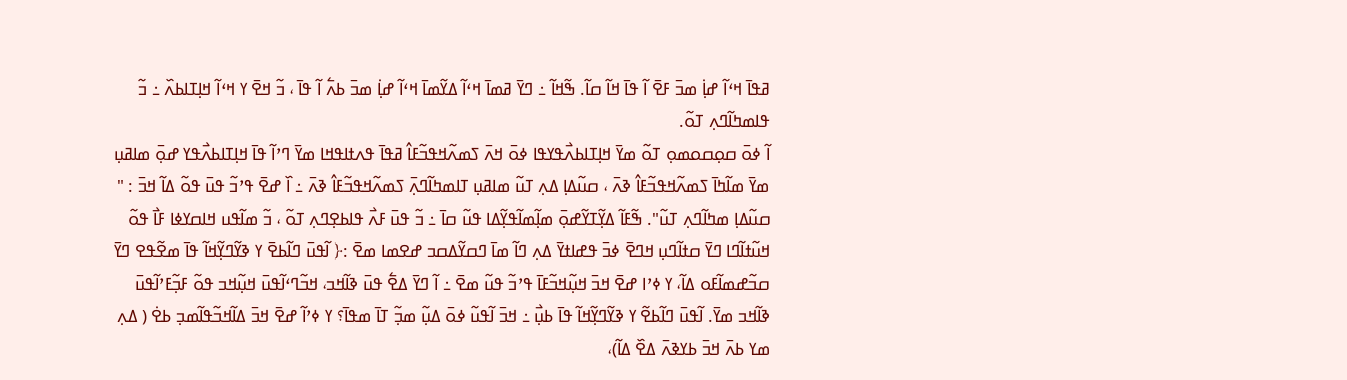ߥߟߊ߫ ߞߵߊ߬ ߝߊ߲߭ ߘߏ߫ ߓߐ߫ ߊ߬ ߟߊ߫ ߞߊ߬ ߛߊ߬. ߒ߬ߞߊ߬ ߸ ߣߌ߫ ߥߘߊ߫ ߞߵߊ߬ ߡߌ߬ߘߊ߫ ߞߵߊ߬ ߝߊ߲߭ ߘߏ߫ ߕߍ߱ ߊ߬ ߟߊ߫ ، ߏ߬ ߞߐ߫ ߌ ߞߵߊ߬ ߞߊ߲ߠߊߕߍ߰ ߸ ߏ߬ ߟߊߘߤߊ߬ߣߍ߲ ߠߋ߬.
ߊ߬ ߦߋ߫ ߛߋ߲ߛߋߘߋ߲ ߠߋ߬ ߘߌ߫ ߞߊ߲ߠߊߕߍ߯ߟߌߟߊ ߦߋ߫ ߞߍ߫ ߖߘߍ߬ߞߟߏ߬ߓߊ߮ ߥߟߊ߫ ߟߍߙߊߟߞߊ ߘߌ߫ ߣߴߊ߬ ߟߊ߫ ߞߊ߲ߠߊߕߍ߯ߟߌ ߝߋ߲߫ ߘߊߥߎ߲ ߘߌ߫ ߘߊ߬ߤߊ߫ ߖߘߍ߬ߞߟߏ߬ߓߊ߮ ߢߍ߫ ، ߛߎ߬ߡߊ߲ ߡߍ߲ ߠߎ߬ ߘߊߥߎ߲ ߠߊߘߤߊ߬ߣߍ߲߫ ߖߘߍ߬ߞߟߏ߬ߓߊ߮ ߢߍ߫ ߸ ߊ߰ ߝߐ߫ ߟߴߏ߬ ߟߎ߫ ߟߋ߬ ߡߊ߬ ߞߏ߫ : " ߛߎ߬ߡߊ߲ ߘߤߊ߬ߣߍ߲ ߠߎ߬". ߒ߬ߓߊ߬ ߡߌ߲߬ߠߌ߬ߝߋ߲߫ ߘߊ߲߬ߘߊ߬ߟߌ߲߬ߡߊ ߟߎ߬ ߛߊ߫ ߸ ߏ߬ ߟߎ߫ ߓߍ߯ ߟߊߕߐ߲ߣߍ߲ ߠߋ߬ ، ߏ߬ ߘߊ߬ߟߎ ߞߊߛߌߦߊ ߓߊ߯ ߟߋ߬ ߞߎ߬ߙߊ߬ߣߊ ߣߌ߫ ߛߙߊ߬ߣߎ߲ ߞߣߐ߫ ߦߏ߫ ߟߝߊߙߌ߫ ߡߍ߲ ߣߊ߬ ߘߊ߫ ߣߛߌ߬ߡߛߏ ߝߐߘߊ ߘߐ߫ :﴿ ߊ߬ߟߎ߫ ߣߊ߬ߕߐ߫ ߌ ߢߌ߬ߣߌ߲߬ߞߊ߬ ߟߊ߫ ߘߐ߬ߟߐ ߣߌ߫ ߛߏ߬ߝߘߊ߬ߓߋ ߡߊ߬، ߌ ߦߴߊ ߝߐ߫ ߞߏ߫ ߞߎ߲߬ߞߏ߬ߓߊ߫ ߟߴߏ߬ ߟߎ߬ ߘߐ߫ ߸ ߊ߬ ߣߌ߫ ߡߐ߱ ߟߎ߫ ߢߊ߬ߞߏ، ߞߏ߬ߣߵߊ߬ߟߎ߫ ߞߎ߲߬ߞߏ ߟߋ߬ ߓߏ߲߬ߓߴߊ߬ߟߎ߫ ߢߊ߬ߞߏ ߘߌ߫. ߊ߬ߟߎ߫ ߣߊ߬ߕߐ߬ ߌ ߢߌ߬ߣߌ߲߬ߞߊ߬ ߟߊ߫ ߕߎ߲߯ ߸ ߞߏ߫ ߊ߬ߟߎ߬ ߦߋ߫ ߡߎ߲߬ ߘߏ߲߬ ߠߊ߫ ߘߟߊ߫؟ ߌ ߦߴߊ߬ ߝߐ߫ ߞߏ߫ ߡߊ߬ߞߏ߬ߟߊ߬ߘߏ߲ ߕߐ߭ ( ߡߍ߲ ߘߌ ߕߍ߫ ߞߏ߫ ߕߌߢߍ߫ ߡߐ߰ ߡߊ߬)،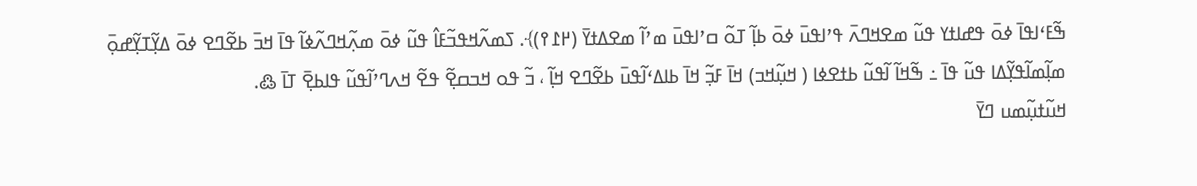ߒ߬ߓߵߊߟߊ߫ ߦߋ߫ ߟߝߊߙߌ ߟߎ߬ ߘߐߞߣߍ߫ ߟߴߊߟߎ߫ ߦߋ߫ ߕߊ߲߬ ߠߋ߬ ߛߴߊߟߎ߫ ߘߴߊ߬ ߘߐߡߙߌ߫ (߂߁߉)﴾. ߖߘߍ߬ߞߟߏ߬ߓߊ߮ ߟߎ߬ ߦߋ߫ ߘߍ߲߬ߞߣߍ߬ߦߊ߬ ߟߊ߫ ߞߏ߫ ߕߐ߬ߣߐ ߦߋ߫ ߡߌ߲߬ߠߌ߲߬ߝߋ߲߫ ߘߊ߲߬ߘߊ߬ߟߌ߲߬ߡߊ ߟߎ߬ ߟߊ߫ ߸ ߒ߬ߞߊ߬ ߊ߬ߟߎ߬ ߕߙߐߦߊ ( ߞߎ߲߬ߞߏ) ߞߊ߫ ߓߏ߲߬ ߞߊ߫ ߕߊߡߵߊ߬ߟߎ߫ ߕߐ߬ߣߐ ߞߊ߲߬ ، ߏ߬ ߟߋ ߞߏߛߐ߲߬ ߟߐ߬ ߞߍߣߴߊ߬ߟߎ߬ ߟߊߕߐ߲߫ ߠߊ߫ ߷.
ߞߎ߬ߙߎ߲߬ߘߎ ߣߌ߫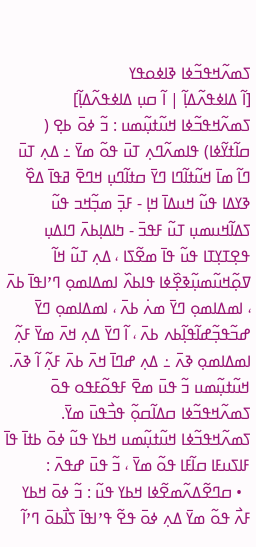ߖߘߍ߬ߞߟߏ߬ߦߊ ߢߊߦߋߟߌ
[ߊ߬ ߡߊߦߟߍ߬ߡߊ߲߬ | ߊ߬ ߛߎ߲ ߡߊߦߟߍ߬ߡߊ߲߬]
ߖߘߍ߬ߞߟߏ߬ߦߊ ߞߎ߬ߙߎ߲߬ߘߎ : ߏ߬ ߦߋ߫ ߕߐ߲ ( ߛߊ߬ߙߌ߬ߦߊ) ߟߊߘߍ߬ߣߍ߲ ߠߎ߫ ߟߋ߬ ߘߌ߫ ߸ ߡߍ߲ ߠߎ߫ ߣߊ߬ ߘߊ߫ ߞߎ߬ߙߊ߬ߣߊ ߣߌ߫ ߛߙߊ߬ߣߎ߲ ߞߣߐ߫ ߥߟߊ߫ ߡߐ߰ ߢߌߡߊ ߟߎ߬ ߞߎߡߊ߫ ߞߊ߲ - ߓߏ߲߫ ߘߏ߲߬ߞߏ ߟߎ߬ ߖߡߊ߬ߞߎߘߎ߲ ߠߎ߬ ߓߟߏ߫ - ߤߊߡߊ߲ߕߍ߫ ߣߊߡߎ߲ ߟߐ߲ߠߌ߲ߠߊ ߟߎ߬ ߟߊ߫ ߘߐ߬ߖߊ ، ߡߍ߲ ߠߎ߬ ߞߊ߬ ߜߋ߲߬ߞߎ߬ߘߎ߲߬ߢߐ߲߰ߦߊ ߟߊߕߍ߰ ߊߘߡߊߘߋ߲ ߣߴߊߟߊ߫ ߕߍ߫ ، ߊߘߡߊߘߋ߲ ߣߌ߫ ߘߍ߭ ߕߍ߫ ، ߊߘߡߊߘߋ߲ ߣߌ߫ ߝߏ߬ߟߏ߲߬ߝߊ߬ߟߊ߲߬ߕߍ ߕߍ߫ ، ߊ߬ ߣߌ߫ ߡߍ߲ ߞߍ߫ ߘߌ߫ ߓߍ߲߬ ߊߘߡߊߘߋ߲ ߢߍ߫ ߸ ߡߍ߲ ߝߣߊ߫ ߞߍ߫ ߕߍ߫ ߓߍ߲߬ ߊ߬ ߢߍ߫. ߞߎ߬ߙߎ߲߬ߘߎ ߏ߬ ߟߎ߫ ߘߐ߫ ߓߟߋ߬ߓߟߋ ߟߋ߫ ߖߘߍ߬ߞߟߏ߬ߦߊ ߛߡߊ߬ߛߋ߲߬ ߟߏ߯ߟߎ߫ ߘߌ߫. ߖߘߍ߬ߞߟߏ߬ߦߊ ߞߎ߬ߙߎ߲߬ߘߎ ߞߕߌ ߟߎ߬ ߦߋ߫ ߕߙߊ߫ ߟߊ߫ ߓߊߖߎߓߊ ߛߊ߬ߓߊ ߟߋ߬ ߘߌ߫ ، ߏ߬ ߟߎ߫ ߝߟߍ߫ :
  • ߛߣߐ߬ߡߍ߬ߘߐ߬ߦߊ ߞߕߌ ߟߎ߬ : ߏ߬ ߦߋ߫ ߞߕߌ ߓߍ߯ ߟߋ߬ ߘߌ߫ ߡߍ߲ ߦߋ߫ ߟߐ߬ ߟߴߊߟߊ߫ ߖߊ߯ߕߋ߫ ߣߴߊ߬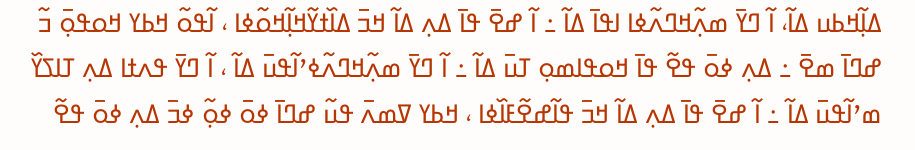ߡߊ߲߬ߞߕߎ ߡߊ߬، ߊ߬ ߣߌ߫ ߘߍ߲߬ߞߣߍ߬ߦߊ ߊߟߊ߫ ߡߊ߬ ߸ ߊ߬ ߝߐ߫ ߟߊ߫ ߡߍ߲ ߡߊ߬ ߞߏ߫ ߡߊ߰ߙߌ߬ߞߊ߲߬ߞߋ߬ߦߊ ، ߊ߬ߟߋ߬ ߞߕߌ ߞߋߟߋ߲߫ ߏ߬ ߝߣߊ߫ ߘߐ߫ ߸ ߡߍ߲ ߦߋ߫ ߟߐ߬ ߟߊ߫ ߞߋߟߊߘߋ߲ ߠߎ߫ ߡߊ߬ ߸ ߊ߬ ߣߌ߫ ߘߍ߲߬ߞߣߍ߬ߦߴߊ߬ߟߎ߫ ߡߊ߬ ، ߊ߬ ߣߌ߫ ߟߍߙߊ ߡߍ߲ ߠߊߖߌ߰ ߘߴߊ߬ߟߎ߫ ߡߊ߬ ߸ ߊ߬ ߝߐ߫ ߟߊ߫ ߡߍ߲ ߡߊ߬ ߞߏ߫ ߟߊ߬ߝߐ߬ߓߊ߰ߦߊ ، ߞߕߌ ߜߘߍ߫ ߟߎ߬ ߝߣߊ߫ ߦߋ߫ ߦߋ߲߬ ߦߏ߫ ߡߍ߲ ߦߋ߫ ߟߐ߬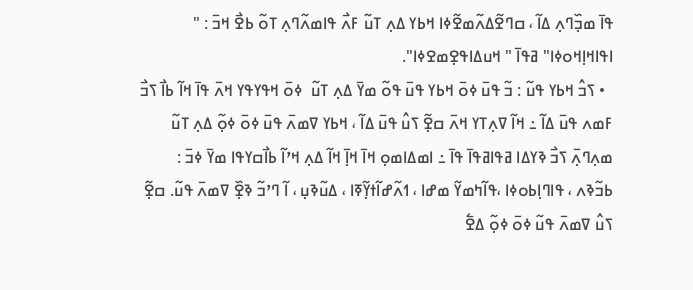ߟߊ߫ ߘߏ߲߰ߣߍ߲ ߡߊ߬ ، ߛߣߐ߬ߡߍ߬ߘߐ߬ߦߊ ߞߕߌ ߡߍ߲ ߠߎ߬ ߓߍ߯ ߟߊߘߍ߬ߣߍ߲ ߠߋ߬ ߕߐ߯ ߞߏ߫ : " ߊߟߊߞߊ߲ߞߋߦߊ" ߥߟߊ߫ " ߞߎߡߊߟߐ߲ߘߐߦߊ".
  • ߖߏ߮ ߞߕߌ ߟߎ߬ : ߏ߬ ߟߎ߫ ߦߋ߫ ߞߕߌ ߟߎ߫ ߟߋ߬ ߘߌ߫ ߡߍ߲ ߠߎ߬  ߦߋ߫ ߞߟߌߟߌ ߞߍ߫ ߟߊ߫ ߞߊ߬ ߕߊ߯ ߖߏ߯ ߓߘߍ ߟߎ߫ ߡߊ߬ ߸ ߞߊ߬ ߜߍ߲ߠߌ ߞߍ߫ ߛߐ߲߬ ߖߎ߮ ߟߎ߫ ߡߊ߬ ، ߞߕߌ ߜߘߍ߫ ߟߎ߫ ߦߋ߫ ߦߋ߲߬ ߡߍ߲ ߠߎ߬ ߘߍ߲ߣߍ߲߫ ߖߏ߯ ߢߌߡߊ ߥߟߊߥߟߊ߫ ߟߊ߫ ߸ ߊߘߡߊߘߋ߲ ߞߊ߫ ߞߊ߲߫ ߞߊ߬ ߡߍ߲ ߞߴߊ߬ ߕߊ߯ߛߌߟߊ ߘߌ߫ ߦߏ߫ : ߕߏ߬ߢߍ ، ߟߊߣߊ߲ߕߋߦߊ ،ߟߊ߬ߤߘߌ߬ ߘߝߊ ، ߗߍ߬ߝߊ߬ߙߌ߲߬ߧߊ ، ߡߎ߬ߢߎ߲ ، ߊ߬ ߣߴߏ߬ ߢߐ߲߰ ߜߘߍ߫ ߟߎ߬. ߛߐ߲߬ ߖߎ߮ ߜߘߍ߫ ߟߎ߬ ߦߋ߫ ߦߋ߲߬ ߡߐ߱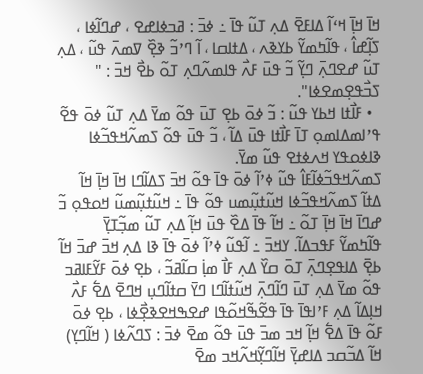ߞߊ߫ ߞߊ߲߫ ߞߵߊ߬ ߡߊߓߐ߫ ߡߍ߲ ߠߎ߬ ߟߊ߫ ߸ ߦߏ߫ : ߥߏߦߊߝߐ ، ߝߣߊ߬ߦߊ ، ߖߊ߲߬ߝߊ߮ ، ߟߊ߬ߤߘߌ߬ ߕߌߢߍ ، ߡߙߊߛߊ ، ߊ߬ ߣߴߏ߬ ߢߐ߲߰ ߜߘߍ߫ ߟߎ߬ ، ߡߍ߲ ߠߎ߬ ߝߐߣߍ߲߫ ߣߌ߲߬ ߏ߬ ߟߎ߫ ߓߍ߯ ߟߊߘߍ߬ߣߍ߲ ߠߋ߬ ߕߐ߯ ߞߏ߫ : " ߖߏ߯ߟߐ߲ߘߐߦߊ".
  • ߓߊ߯ߙߊ ߞߕߌ ߟߎ߬ : ߏ߬ ߦߋ߫ ߕߐ߲ ߠߎ߫ ߟߋ߬ ߘߌ߫ ߡߍ߲ ߠߎ߬ ߦߋ߫ ߟߐ߬ ߟߴߊߘߡߊߘߋ߲ ߠߊ߫ ߓߊ߯ߙߊ ߟߎ߫ ߡߊ߬ ، ߏ߬ ߟߎ߫ ߟߋ߬ ߖߘߍ߬ߞߟߏ߬ߦߊ ߢߊߦߋߟߌ ߞߍߦߙߐ ߟߎ߬ ߘߌ߫.
ߖߘߍ߬ߞߟߏ߬ߦߊ߬ߓߊ߮ ߟߎ߬ ߦߴߊ߬ ߦߋ߫ ߟߊ߫ ߟߋ߬ ߞߏ߫ ߖߡߊ߬ߣߊ ߞߊ߫ ߞߊ߲߫ ߞߊ߬ ߡߙߊ߬ ߖߘߍ߬ߞߟߏ߬ߦߊ ߞߎ߬ߙߎ߲߬ߘߎ ߟߋ߬ ߟߊ߫ ߸ ߞߎ߬ߙߎ߲߬ߘߎ߬ ߞߋߟߋ߲ ߏ߬ ߝߣߊ߫ ߞߊ߫ ߞߊ߲߫ ߠߋ߬ ߸ ߞߊ߬ ߟߊ߫ ߡߐ߰ ߟߎ߫ ߞߊ߲߬ ߡߍ߲ ߠߎ߬ ߘߏ߲߬ߠߌ߲߫ ߟߊ߬ߤߘߌ߬ ߓߟߏߡߊ߬. ߌߞߏ߫ ߸ ߊ߬ߟߎ߬ ߦߴߊ߬ ߦߋ߫ ߟߊ߫ ߢߊ ߡߍ߲ ߞߏ߫ ߝߏ߫ ߞߊ߬ ߕߐ߲߫ ߡߊߟߐ߲ߣߍ߲߫ ߠߋ߫ ߛߌ߰ ߡߍ߲ ߓߊ߯ ߘߊ߲߭ ߛߊ߬ߥߏ߬ ، ߕߐ߲ ߦߋ߫ ߓߌ߬ߓߊߥߏ ߟߋ߬ ߘߌ߫ ߡߍ߲ ߠߎ߫ ߣߊ߬ߣߍ߲߫ ߞߎ߬ߙߊ߬ߣߊ ߣߌ߫ ߛߙߊ߬ߣߎ߲ ߞߣߐ߫ ߡߐ߱ ߓߍ߯ ߞߊ߲ߡߊ߬ ߡߍ߲ ߓߴߊߟߊ߫ ߟߊ߫ ߟߐ߬ߒ߬ߞߋ߬ߟߊ ߝߐߒߞߐߢߐ߲߯ߦߊ ، ߕߐ߲ ߦߋ߫ ߓߋ߬ ߟߊ߫ ߡߐ߱ ߞߊ߲߬ ߞߏ ߘߏ߫ ߟߎ߫ ߟߋ߬ ߘߐ߫ ߦߏ߫ : ߖߣߍ߬ߦߊ ( ߞߊ߬ߣߌ߲) ߞߊ߬ ߡߏ߬ߛߏ ߡߊߝߌ߲߫ ߞߊ߬ߣߌ߲߬ߞߍ߬ߞߏ ߘߐ߫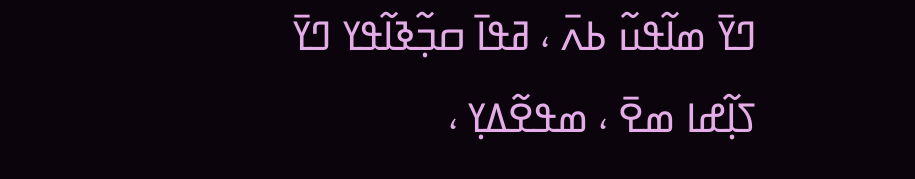ߣߌ߫ ߘߊ߬ߟߎ߬ ߕߍ߫ ، ߥߟߊ߫ ߛߏ߲߬ߢߊ߬ߟߌ ߣߌ߫ ߖߊ߲߬ߝߊ ߘߐ߫ ، ߘߟߐ߬ߡߌ߲ ،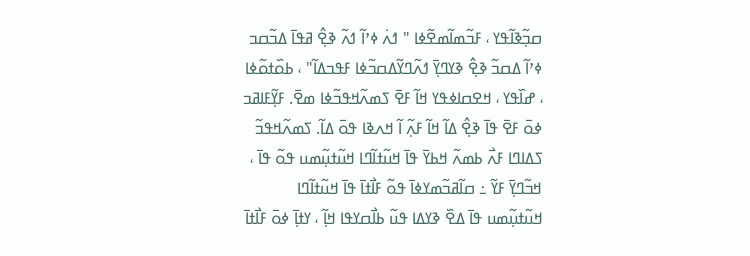ߛߏ߲߬ߢߊ߬ߟߌ ، ߓߏ߬ߘߊ߬ߘߐ߬ߦߊ " ߗߍ߭ ߦߴߊ߬ ߗߍ߬ ߢߐ߲߮ ߥߟߊ߫ ߡߏ߬ߛߏ ߦߴߊ߬ ߡߛߏ߬ ߢߐ߲߮ ߢߌߣߌ߲߫ ߗߍ߬ߣߌ߬ߡߛߏ߬ߦߊ ߓߟߏߡߊ߬" ، ߕߋ߰ߙߋ߬ߦߊ ، ߝߊ߰ߟߌ ، ߞߐߛߊߦߟߌ ߞߊ߬ ߓߐ߫ ߖߘߍ߬ߞߟߏ߬ߦߊ ߘߐ߫. ߓߌ߲߬ߓߊߥߏ ߦߋ߫ ߓߐ߫ ߟߊ߫ ߢߐ߲߮ ߡߊ߬ ߞߊ߬ ߓߍ߲߬ ߊ߬ ߞߍߢߊ ߟߋ߫ ߡߊ߬. ߖߘߍ߬ߞߟߏ߬ ߖߡߊߣߊ ߓߍ߯ ߕߘߍ߬ ߞߕߌ߫ ߟߊ߫ ߞߎ߬ߙߊ߬ߣߊ ߞߎ߬ߙߎ߲߬ߘߎ ߟߋ߬ ߟߊ߫ ، ߞߏ߬ߣߌ߲߫ ߓߌ߬ ߸ ߛߊ߬ߥߏ߬ߘߌߦߊ߫ ߟߋ߬ ߓߊ߯ߙߊ߫ ߟߊ߫ ߞߎ߬ߙߊ߬ߣߊ ߞߎ߬ߙߎ߲߬ߘߎ ߟߊ߫ ߡߐ߰ ߢߌߡߊ ߟߎ߬ ߕߊ߯ߛߌߟߊ ߞߊ߲߬ ، ߌߙߊ߲߫ ߦߋ߫ ߓߊ߯ߙߊ߫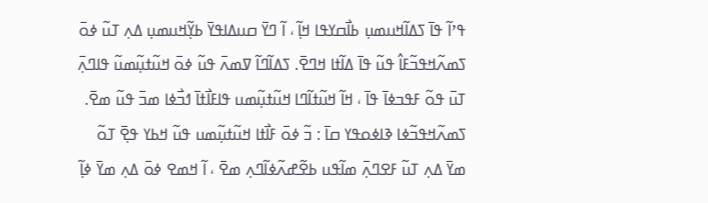ߟߴߊ߬ ߟߊ߫ ߖߡߊ߬ߞߎߘߎ߲ ߕߊ߯ߛߌߟߊ ߞߊ߲߬ ، ߊ߬ ߣߌ߫ ߛߎߡߊߟߌ߫ ߕߌ߲߬ߞߎߘߎ߲ ߡߍ߲ ߠߎ߬ ߦߋ߫ ߖߘߍ߬ߞߟߏ߬ߓߊ߮ ߟߎ߬ ߟߊ߫ ߡߊ߬ߙߊ ߞߣߐ߫. ߖߡߊ߬ߣߊ߬ ߜߘߍ߫ ߟߎ߬ ߦߋ߫ ߞߎ߬ߙߎ߲߬ߘߎ߬ ߟߊߣߍ߲߫ ߠߎ߫ ߟߋ߬ ߓߟߏߦߊ߫ ߟߊ߫ ، ߞߊ߬ ߞߎ߬ߙߊ߬ߣߊ ߞߎ߬ߙߎ߲߬ߘߎ ߟߊߓߊ߯ߙߊ߫ ߗߏ߯ߦߊ ߘߏ߫ ߟߎ߬ ߘߐ߫.
ߖߘߍ߬ߞߟߏ߬ߦߊ ߢߊߦߋߟߌ ߛߊ߫ : ߏ߬ ߦߋ߫ ߓߊ߯ߙߊ ߞߎ߬ߙߎ߲߬ߘߎ ߟߎ߬ ߞߕߌ ߟߐ߲߫ ߠߋ߬ ߘߌ߫ ߡߍ߲ ߠߎ߬ ߓߐߣߍ߲߫ ߘߊ߬ߟߎ ߕߐ߬ߝߍ߬ߦߊ߬ߣߍ߲ ߘߐ߫ ، ߊ߬ ߞߘߐ ߦߋ߫ ߡߍ߲ ߘߌ߫ ߦߊ߲߬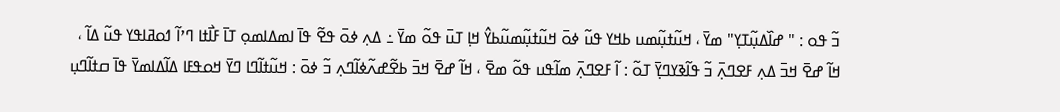ߏ߬ ߟߋ : " ߝߊ߰ߡߎ߲߬ߠߌ߲" ߘߌ߫ ، ߞߎ߬ߙߎ߲߬ߘߎ ߕߞߌ ߟߎ߬ ߦߋ߫ ߞߎ߬ߙߎ߲߬ߘߎ߬ߕߌ߮ ߞߊ߲ ߠߎ߫ ߟߋ߬ ߘߌ߫ ߸ ߡߍ߲ ߦߋ߫ ߟߐ߬ ߟߊ߫ ߊߘߡߊߘߋ߲ ߠߊ߫ ߓߊ߯ߙߊ ߣߴߊ߬ ߗߋߥߊߟߌ ߟߎ߬ ߡߊ߬ ، ߞߊ߬ ߝߐ߫ ߞߏ߫ ߡߍ߲ ߓߐߣߍ߲߫ ߏ߬ ߟߊ߬ߢߌߣߌ߲߫ ߠߋ߬ : ߊ߬ ߓߐߣߍ߲߫ ߘߊ߬ߟߎ ߟߋ߬ ߘߐ߫ ، ߞߊ߬ ߝߐ߫ ߞߏ߫ ߕߐ߬ߝߍ߬ߦߊ߬ߣߍ߲ ߏ߬ ߦߋ߫ : ߞߎ߬ߙߊ߬ߣߊ ߣߌ߫ ߞߋߟߓߊ ߡߊ߬ߡߊߘߌ߫ ߟߊ߫ ߛߙߊ߬ߣߎ߲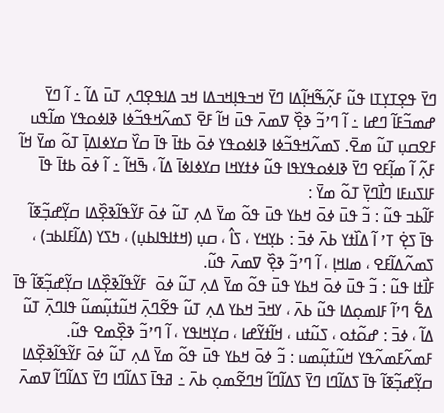ߣߌ߫ ߟߐ߲ߠߌ߲ߠߊ ߟߎ߬ ߓߍ߲߬ߒ߬ߞߊ߲߬ߡߊ ߣߌ߫ ߞߏߟߊ߲ߞߏߡߊ ߞߏ ߡߊߟߐ߲ߣߍ߲ ߠߎ߫ ߡߊ߬ ߸ ߊ߬ ߣߌ߫ ߝߘߏ߬ߓߊ߬ ߣߝߊ ߸ ߊ߬ ߣߴߏ߬ ߢߐ߲߰ ߜߘߍ߫ ߟߎ߫ ߞߊ߬ ߓߐ߫ ߖߘߍ߬ߞߟߏ߬ߦߊ ߢߊߦߋߟߌ ߘߊ߬ߟߎ ߓߐߛߎ߲ ߠߎ߬ ߘߐ߫. ߖߘߍ߬ߞߟߏ߬ߦߊ ߢߊߦߋߟߌ ߦߋ߫ ߕߙߊ߫ ߟߊ߫ ߛߌ߰ ߛߌߦߊߡߊ߲߫ ߠߋ߬ ߘߌ߫ ߞߊ߬ ߓߍ߲߬ ߊ߬ ߘߊ߲߬ߓߐ ߣߌ߫ ߢߊߦߋߟߌߟߊ ߟߎ߬ ߦߙߌߞߊ ߛߌߦߊߦߊ߫ ߡߊ߬ ، ߒ߫ߞߊ߬ ߸ ߊ߬ ߦߋ߫ ߕߙߊ߫ ߟߊ߫ ߓߊߖߎߓߊ ߣߊ߯ߣߌ߲߫ ߠߋ߬ ߘߌ߫ :
ߓߊ߬ߕߏ ߟߎ߬ : ߏ߬ ߟߎ߫ ߦߋ߫ ߞߕߌ ߟߎ߫ ߟߋ߬ ߘߌ߫ ߡߍ߲ ߠߎ߬ ߦߋ߫ ߓߌ߬ߟߊ߬ߢߐ߲߰ߡߊ ߛߌ߲߬ߝߏ߲߬ߧߊ߬ ߟߊ߫ ߖߐ߲߭ ߠߴ ߊ߬ ߡߊ߰ߙߌ ߕߍ߫ ߦߏ߫ : ߕߌ߲ߞߌ ، ߖߊ߮ ، ߛߎ߲ (ߞߙߊߟߊߕߎ߲) ، ߤߖߌ (ߡߊ߬ߓߊߕߏ) ، ߖߘߍ߬ߡߊ߬ߓߐ ، ߘߊߞߊ߲ ، ߊ߬ ߣߴߏ߬ ߢߐ߲߰ ߜߘߍ߫ ߟߎ߬.
ߓߊ߯ߙߊ ߟߎ߬ : ߏ߬ ߟߎ߫ ߦߋ߫ ߞߕߌ ߟߎ߫ ߟߋ߬ ߘߌ߫ ߡߍ߲ ߠߎ߬ ߦߋ߫  ߓߌ߬ߟߊ߬ߢߐ߲߰ߡߊ ߛߌ߲߬ߝߏ߲߬ߧߊ߬ ߟߊ߫ ߡߐ߱ ߣߴߊ߬ ߓߊߘߋ߲ߡߊ ߟߎ߬ ߕߍ߫ ، ߌߞߏ߫ ߞߕߌ ߡߍ߲ ߠߎ߬ ߟߐ߬ߣߍ߲߫ ߞߎ߬ߙߎ߲߬ߘߎ߬ ߟߊߣߍ߲߫ ߠߎ߬ ߡߊ߬ ، ߦߏ߫ : ߝߋ߬ߙߋ ، ߖߎ߬ߙߎ ، ߞߊ߬ߙߌ߬ߝߊ ، ߛߌ߲ߞߊߟߌ ، ߊ߬ ߣߴߏ߬ ߢߐ߲߰ߘߐ ߟߎ߬.
ߓߘߍ߬ߓߘߍ߬ߟߌ ߞߎ߬ߙߎ߲߬ߘߎ : ߏ߬ ߦߋ߫ ߞߕߌ ߟߎ߫ ߟߋ߬ ߘߌ߫ ߡߍ߲ ߠߎ߬ ߦߋ߫ ߓߌ߬ߟߊ߬ߢߐ߲߰ߡߊ ߛߌ߲߬ߝߏ߲߬ߧߊ߬ ߟߊ߫ ߖߡߊ߬ߣߊ ߣߌ߫ ߖߡߊ߬ߣߊ߬ ߞߣߐ߬ߘߋ߲ ߕߍ߫ ߸ ߥߟߊ߫ ߖߡߊ߬ߣߊ ߣߌ߫ ߖߡߊ߬ߣߊ߬ ߜߘߍ߫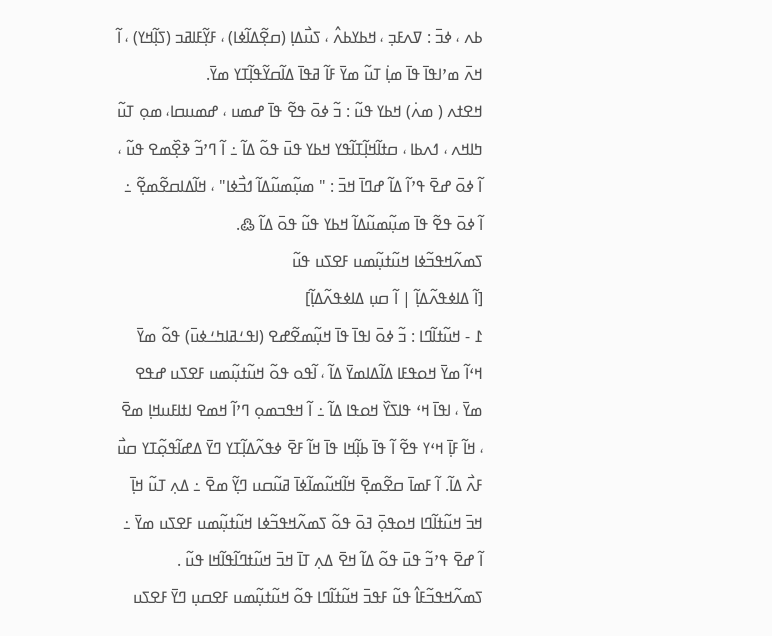ߕߍ ، ߦߏ߫ : ߜߍߓߏ߲ ، ߞߕߌߕߍ߮ ، ߖߎ߯ߡߊ߲ (ߛߐ߲߬ߡߊ߬ߦߊ) ، ߓߌ߲߬ߓߊߥߏ (ߖߊ߲߬ߞߌ) ، ߊ߬ ߞߍ߫ ߘߴߊߟߊ߫ ߟߊ߫ ߘߊ߲߭ ߠߎ߬ ߘߌ߫ ߓߊ߬ ߥߟߊ߫ ߡߊ߬ߛߌ߬ߟߊ߲߬ߠߌ ߘߌ߫.
ߞߐߙߍ ( ߘߍ߭) ߞߕߌ ߟߎ߬ : ߏ߬ ߦߋ߫ ߟߐ߬ ߟߊ߫ ߝߘߎ ، ߝߘߎߛߊ، ߘߋ߲ ߠߎ߬ ߤߊߞߍ ، ߗߍߕߊ ، ߛߙߊ߬ߞߊ߲߬ߠߊ߬ߟߌ ߞߕߌ ߟߎ߫ ߟߋ߬ ߡߊ߬ ߸ ߊ߬ ߣߴߏ߬ ߢߐ߲߰ߘߐ ߟߎ߬ ، ߊ߬ ߦߋ߫ ߝߐ߫ ߟߴߊ߬ ߡߊ߬ ߝߣߊ߫ ߞߏ߫ : " ߘߎ߲߬ߘߎ߬ߡߊ߬ ߗߏ߯ߦߊ" ، ߞߊ߬ߡߊߛߐ߬ߘߐ߲߬ ߸ ߊ߬ ߦߋ߫ ߟߐ߬ ߟߊ߫ ߘߎ߲߬ߘߎ߬ߡߊ߬ ߞߕߌ ߟߎ߬ ߟߋ߫ ߡߊ߬ ߷.
ߖߘߍ߬ߞߟߏ߬ߦߊ ߞߎ߬ߙߎ߲߬ߘߎ ߓߐߖߎ ߟߎ߬
[ߊ߬ ߡߊߦߟߍ߬ߡߊ߲߬ | ߊ߬ ߛߎ߲ ߡߊߦߟߍ߬ߡߊ߲߬]
߁ - ߞߎ߬ߙߊ߬ߣߊ : ߏ߬ ߦߋ߫ ߊߟߊ߫ ߟߊ߫ ߞߎ߲߬ߘߐ߬ߝߐ (ߊߟߑߥߊߤߑߦߎ߫) ߟߋ߬ ߘߌ߫ ߞߵߊ߬ ߘߌ߫ ߞߋߟߓߊ ߡߊ߬ߡߊߘߌ߫ ߡߊ߬ ، ߊ߬ߟߋ ߟߋ߬ ߞߎ߬ߙߎ߲߬ߘߎ ߓߐߖߎ ߝߟߐ ߘߌ߫ ، ߊߟߊ߫ ߞߵ ߟߊߖߌ߰ ߞߋߟߊ ߡߊ߬ ߸ ߊ߬ ߞߟߏߘߋ߲ ߣߴߊ߬ ߞߘߐ ߊߙߊߓߎߞߊ߲ ߘߐ߫ ، ߞߊ߬ ߓߊ߲߫ ߞߵߌ ߟߐ߬ ߊ߬ ߟߊ߫ ߕߊ߲߬ߞߊ ߟߊ߫ ߞߊ߬ ߓߐ߫ ߦߟߍ߬ߡߊ߲߬ߠߌ ߣߌ߫ ߡߝߊ߬ߟߋ߲߬ߠߌ ߛߎ߯ ߓߍ߯ ߡߊ߬. ߊ߬ ߓߘߊ߫ ߛߐ߬ߘߐ߲߫ ߞߊ߬ߞߎ߬ߘߊ߬ߦߊ߫ ߥߎ߬ߛߎ ߣߌ߲߬ ߘߐ߫ ߸ ߡߍ߲ ߠߎ߬ ߞߊ߲߫ ߞߏ߫ ߞߎ߬ߙߊ߬ߣߊ ߞߋߟߋ߲߫ ߔߋ߫ ߟߋ߬ ߖߘߍ߬ߞߟߏ߬ߦߊ ߞߎ߬ߙߎ߲߬ߘߎ ߓߐߖߎ ߘߌ߫ ߸ ߊ߬ ߝߐ߫ ߟߴߏ߬ ߟߎ߫ ߟߋ߬ ߡߊ߬ ߞߐ߫ ߡߍ߲ ߠߊ߫ ߞߏ߫ ߞߎ߬ߙߣߊ߬ߟߊ߬ߞߊ ߟߎ߬ . ߖߘߍ߬ߞߟߏ߬ߓߊ߮ ߟߎ߬ ߓߟߏ߫ ߞߎ߬ߙߊ߬ߣߊ ߟߋ߬ ߞߎ߬ߙߎ߲߬ߘߎ ߓߐߛߎ߲ ߣߌ߫ ߓߐߖߎ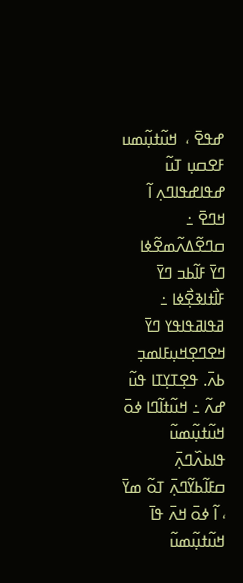ߝߟߐ߫ ،  ߞߎ߬ߙߎ߲߬ߘߎ ߓߐߛߎ߲ ߠߎ߬ ߝߟߊߝߟߊߣߍ߲ ߊ߬ ߞߣߐ߫ ߸ ߛߣߐ߬ߡߍ߬ߘߐ߬ߦߊ ߣߌ߫ ߓߊ߬ߕߏ ߣߌ߫ ߓߊ߯ߙߊߢߐ߲߯ߦߊ ߸ ߥߟߊߥߟߊߟߌ ߣߌ߫ ߞߐߣߐ߲ߞߎ߲ߓߊߘߏ߲ ߕߍ߫. ߟߐ߲ߠߌ߲ߠߊ ߟߎ߬ ߝߍ߬ ߸ ߞߎ߬ߙߊ߬ߣߊ ߦߋ߫ ߞߎ߬ߙߎ߲߬ߘߎ߬ ߟߊߕߍ߰ߣߍ߲߫ ߛߓߊ߬ߕߌ߬ߣߍ߲߫ ߠߋ߬ ߘߌ߫ ، ߊ߬ ߦߋ߫ ߞߍ߫ ߟߊ߫ ߞߎ߬ߙߎ߲߬ߘߎ߬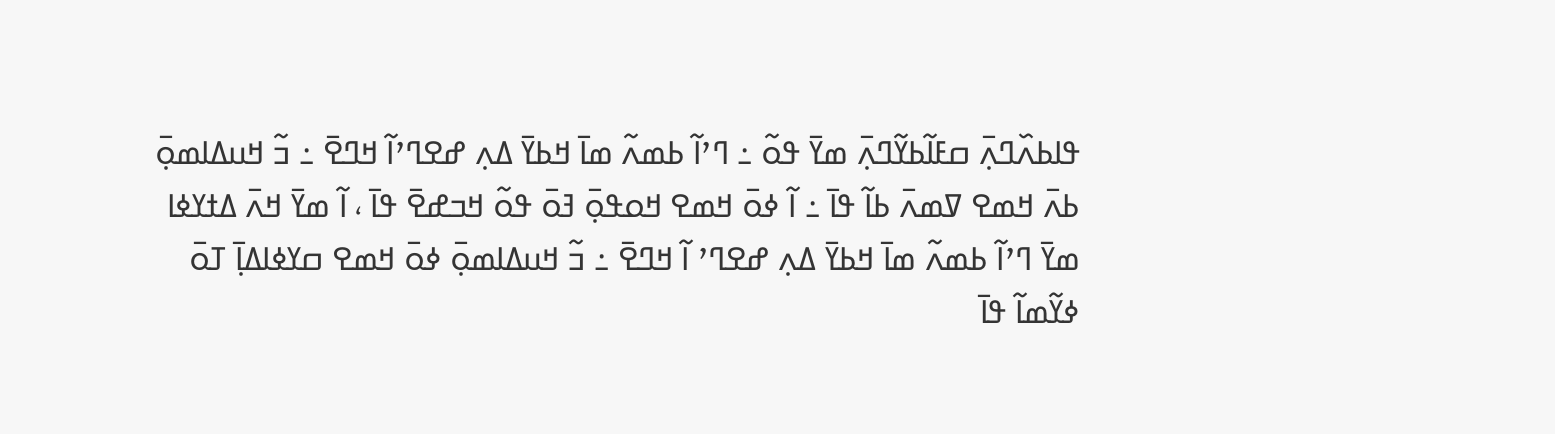ߟߊߕߍ߰ߣߍ߲߫ ߛߓߊ߬ߕߌ߬ߣߍ߲߫ ߘߌ߫ ߟߋ߬ ߸ ߣߴߊ߬ ߕߘߍ߬ ߘߊ߫ ߞߕߌ߫ ߡߍ߲ ߝߐߣߴߊ߬ ߞߣߐ߫ ߸ ߏ߬ ߞߎߡߊߘߋ߲߫ ߕߍ߫ ߞߘߐ ߜߘߍ߫ ߕߊ߬ ߟߊ߫ ߸ ߊ߬ ߦߋ߫ ߞߘߐ ߞߋߟߋ߲߫ ߔߋ߫ ߟߋ߬ ߞߏߝߐ߫ ߟߊ߫ ، ߊ߬ ߘߌ߫ ߞߍ߫ ߡߙߌߦߊ ߘߌ߫ ߣߴߊ߬ ߕߘߍ߬ ߘߊ߫ ߞߕߌ߫ ߡߍ߲ ߝߐߣߴ ߊ߬ ߞߣߐ߫ ߸ ߏ߬ ߞߎߡߊߘߋ߲߫ ߦߋ߫ ߞߘߐ ߛߌߦߊߡߊ߲߫ ߠߋ߫ ߦߌ߬ߘߊ߬ ߟߊ߫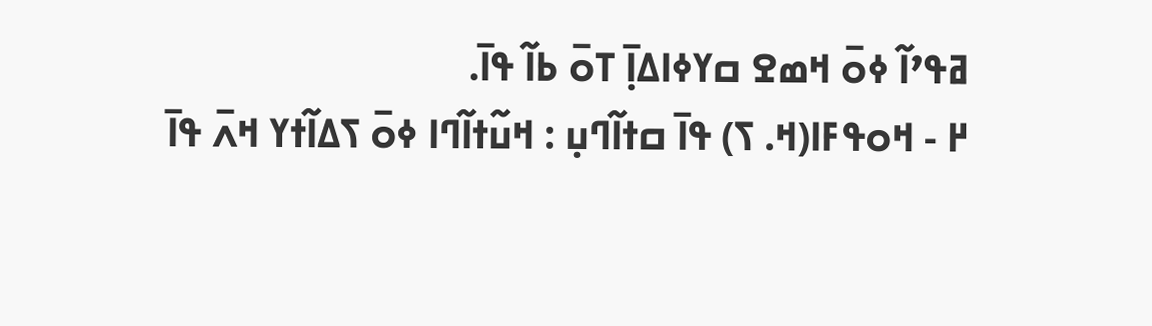ߥߟߴߊ߬ ߦߋ߫ ߞߘߐ ߛߌߦߊߡߊ߲߫ ߠߋ߫ ߕߊ߬ ߟߊ߫.
߂ - ߞߋߟߓߊ(ߞ. ߖ) ߟߊ߫ ߛߙߊ߬ߣߎ߲ : ߞߎ߬ߙߊ߬ߣߊ ߦߋ߫ ߖߡߊ߬ߙߌ ߞߍ߫ ߟߊ߫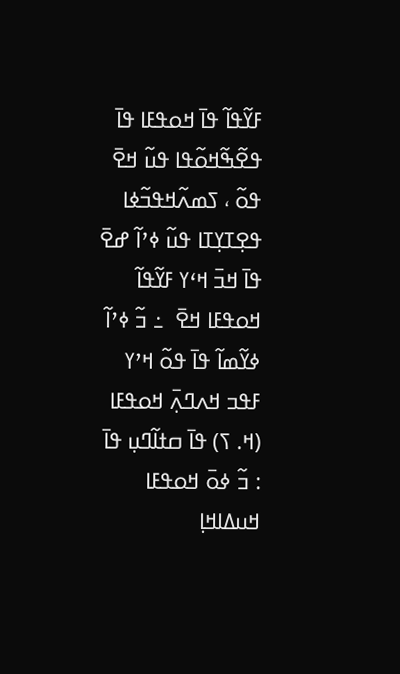ߓߌ߬ߟߊ߬ ߟߊ߫ ߞߋߟߓߊ ߟߊ߫ ߟߐ߬ߒ߬ߞߋ߬ߟߊ ߟߎ߬ ߞߐ߫ ߟߋ߬ ، ߖߘߍ߬ߞߟߏ߬ߦߊ ߟߐ߲ߠߌ߲ߠߊ ߟߎ߬ ߦߴߊ߬ ߝߐ߫ ߟߊ߫ ߞߏ߫ ߞߵߌ ߓߌ߬ߟߊ߬ ߞߋߟߓߊ ߞߐ߫  ߸ ߏ߬ ߦߴߊ߬ ߦߌ߬ߘߊ߬ ߟߊ߫ ߟߋ߬ ߞߴߌ ߓߟߏ ߞߍߣߍ߲߫ ߞߋߟߓߊ (ߞ. ߖ) ߟߊ߫ ߛߙߊ߬ߣߎ߲ ߟߊ߫ : ߏ߬ ߦߋ߫ ߞߋߟߓߊ ߞߎߡߊߞߊ߲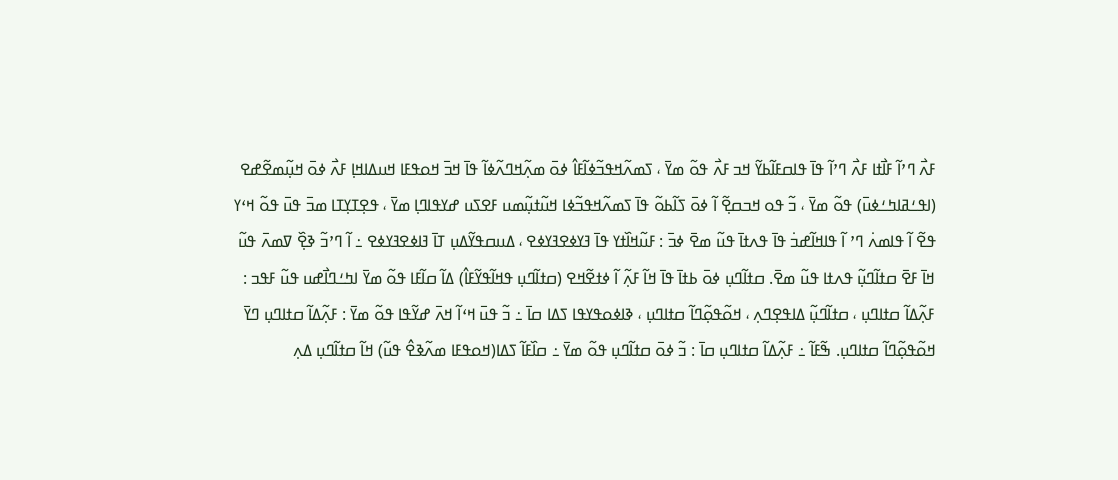ߓߍ߯ ߣߴߊ߬ ߓߊ߯ߙߊ ߓߍ߯ ߣߴߊ߬ ߟߊ߫ ߟߊߛߓߊ߬ߕߌ߬ ߞߏ ߓߍ߯ ߟߋ߬ ߘߌ߫ ، ߖߘߍ߬ߞߟߏ߬ߦߊ߬ߓߊ߮ ߦߋ߫ ߘߍ߲߬ߞߣߍ߬ߦߊ߬ ߟߊ߫ ߞߏ߫ ߞߋߟߓߊ ߞߎߡߊߞߊ߲ ߓߍ߯ ߦߋ߫ ߞߎ߲߬ߘߐ߬ߝߐ (ߊߟߑߥߊߤߑߦߎ߫) ߟߋ߬ ߘߌ߫ ، ߏ߬ ߟߋ ߞߏߛߐ߲߬ ߊ߬ ߦߋ߫ ߖߊ߬ߕߋ߬ ߟߊ߫ ߖߘߍ߬ߞߟߏ߬ߦߊ ߞߎ߬ߙߎ߲߬ߘߎ ߓߐߖߎ ߝߌߟߊߣߊ߲ ߘߌ߫ ، ߟߐ߲ߠߌ߲ߠߊ ߘߏ߫ ߟߎ߫ ߟߋ߬ ߞߵߌ ߟߐ߬ ߊ߬ ߟߊߘߍ߭ ߣߴ ߊ߬ ߟߊߞߊ߬ߝߏ߭ ߟߊ߫ ߟߍߙߊ߫ ߟߎ߬ ߘߐ߫ ߦߏ߫ : ߓߎ߬ߞߊ߰ߙߌ ߟߊ߫ ߔߌߦߐߔߌߦߐ ، ߡߎߛߟߌ߬ߡߎ߲ ߠߊ߫ ߔߊߦߐߔߌߦߐ ߸ ߊ߬ ߣߴߏ߬ ߢߐ߲߰ ߜߘߍ߫ ߟߎ߬ ߞߊ߫ ߓߐ߫ ߛߙߊ߬ߣߎ߲߬ ߟߍߙߊ ߟߎ߬ ߘߐ߫. ߛߙߊ߬ߣߎ߲ ߦߋ߫ ߕߙߊ߫ ߟߊ߫ ߞߊ߬ ߓߍ߲߬ ߊ߬ ߦߙߐ߬ߞߐ (ߛߙߊ߬ߣߎ߲ ߟߞߊ߬ߟߌ߬ߓߊ߮) ߡߊ߬ ߛߊ߬ߓߊ ߟߋ߬ ߘߌ߫ ߊߤߑߣߊ߯ߝߎ ߟߎ߬ ߓߟߏ : ߓߍ߲߬ߡߊ߬ ߛߙߊߣߎ߲ ، ߛߙߊ߬ߣߎ߲߬ ߡߊߟߐ߲ߣߍ߲ ، ߞߋ߬ߟߋ߲߬ߣߊ߬ ߛߙߊߣߎ߲ ، ߢߊߦߋߟߌߟߊ ߖߡߊ ߛߊ߫ ߸ ߏ߬ ߟߎ߫ ߞߵߊ߬ ߞߍ߫ ߝߌ߬ߟߊ ߟߋ߬ ߘߌ߫ : ߓߍ߲߬ߡߊ߬ ߛߙߊߣߎ߲ ߣߌ߫ ߞߋ߬ߟߋ߲߬ߣߊ߬ ߛߙߊߣߎ߲. ߒ߬ߓߊ߬ ߸ ߓߍ߲߬ߡߊ߬ ߛߙߊߣߎ߲ ߛߊ߫ : ߏ߬ ߦߋ߫ ߛߙߊ߬ߣߎ߲ ߟߋ߬ ߘߌ߫ ߸ ߛߊ߰ߓߊ߬ ߖߡߊ(ߞߋߟߓߊ ߘߍ߬ߢߐ߮ ߟߎ߬) ߞߊ߬ ߛߙߊ߬ߣߎ߲ ߡߍ߲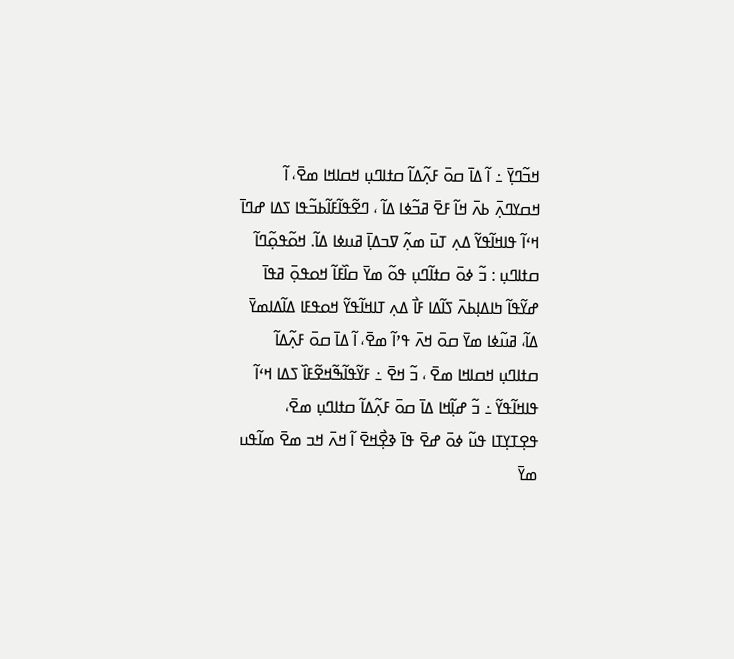ߞߏ߬ߣߌ߲߫ ߸ ߊ߬ ߡߊ߫ ߛߋ߫ ߓߍ߲߬ߡߊ߬ ߛߙߊߣߎ߲ ߞߛߊߞߊ ߘߐ߫، ߊ߬ ߞߛߌߣߍ߲߫ ߕߍ߫ ߞߊ߬ ߓߐ߫ ߥߏ߬ߦߊ ߡߊ߬ ، ߣߐ߬ߟߊ߬ߓߊ߬ߕߏ߬ߟߊ ߖߡߊ ߝߣߊ߫ ߞߵߊ߬ ߟߊߞߊ߬ߟߌ߬ ߡߍ߲ ߠߎ߫ ߘߍ߲߬ ߜߏߡߊ߲߫ ߥߎߦߊ ߡߊ߬. ߞߋ߬ߟߋ߲߬ߣߊ߬ ߛߙߊߣߎ߲ : ߏ߬ ߦߋ߫ ߛߙߊ߬ߣߎ߲ ߟߋ߬ ߘߌ߫ ߛߊ߰ߓߊ߬ ߞߋߟߋ߲߫ ߥߟߊ߫ ߝߌ߬ߟߊ߬ ߤߊߡߊ߲ߕߍ߫ ߖߊ߬ߡߊ ߓߊ߯ ߡߍ߲ ߠߊߞߊ߬ߟߌ߬ ߞߋߟߓߊ ߡߊ߬ߡߊߘߌ߫ ߡߊ߬، ߥߎ߬ߦߊ ߘߌ߫ ߛߋ߫ ߞߍ߫ ߟߴߊ߬ ߘߐ߫، ߊ߬ ߡߊ߫ ߛߋ߫ ߓߍ߲߬ߡߊ߬ ߛߙߊߣߎ߲ ߞߛߊߞߊ ߘߐ߫ ، ߏ߬ ߞߐ߫ ߸ ߓߌ߬ߟߊ߬ߒ߬ߞߐ߬ߓߊ߰ ߖߡߊ ߞߵߊ߬ ߟߊߞߊ߬ߟߌ߬ ߸ ߏ߬ ߝߊ߲߬ߞߊ ߡߊ߫ ߛߋ߫ ߓߍ߲߬ߡߊ߬ ߛߙߊߣߎ߲ ߘߐ߫، ߟߐ߲ߠߌ߲ߠߊ ߟߎ߬ ߦߋ߫ ߝߐ߫ ߟߊ߫ ߢߐ߲߯ߞߐ߫ ߊ߬ ߞߍ߫ ߞߏ ߘߐ߫ ߘߊ߬ߟߎ ߘߌ߫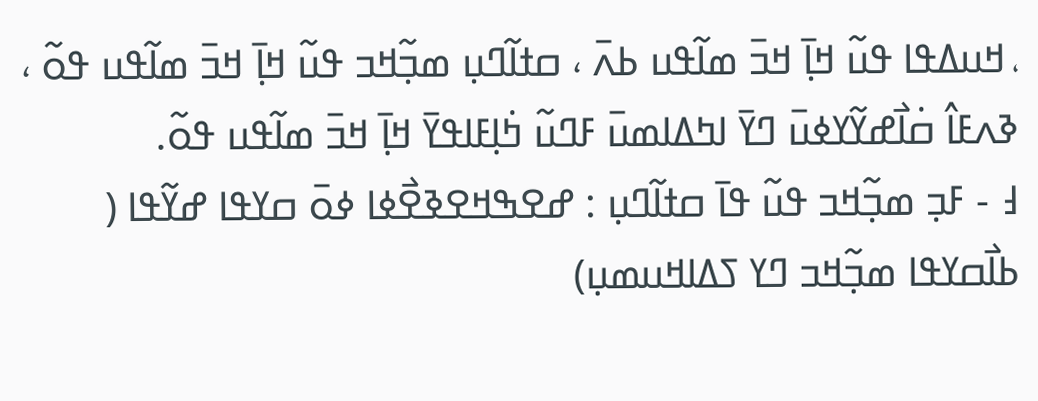، ߞߎߡߟߊ ߟߎ߬ ߞߊ߲߫ ߞߏ߫ ߘߊ߬ߟߎ ߕߍ߫ ، ߛߙߊ߬ߣߎ߲ ߘߏ߲߬ߞߏ ߟߎ߬ ߞߊ߲߫ ߞߏ߫ ߘߊ߬ߟߎ ߟߋ߬ ، ߢߍߓߊ߮ ߛ߭ߊ߯ߝߌ߬ߌߦߎ߫ ߣߌ߫ ߊߤߡߊߘߎ߫ ߓߣߎ߬ ߤ߭ߊ߲ߓߊߟߌ߫ ߞߊ߲߫ ߞߏ߫ ߘߊ߬ߟߎ ߟߋ߬.
߃ - ߓߏ߲ ߘߏ߲߬ߞߏ ߟߎ߬ ߟߊ߫ ߛߙߊ߬ߣߎ߲ : ߝߐߒߞߐߢߐ߯ߦߊ ߦߋ߫ ߛߌߟߊ ߝߌ߬ߟߊ ( ߕߊ߯ߛߌߟߊ ߘߏ߲߬ߞߏ ߣߌ ߖߡߊߞߎߘߎ߲)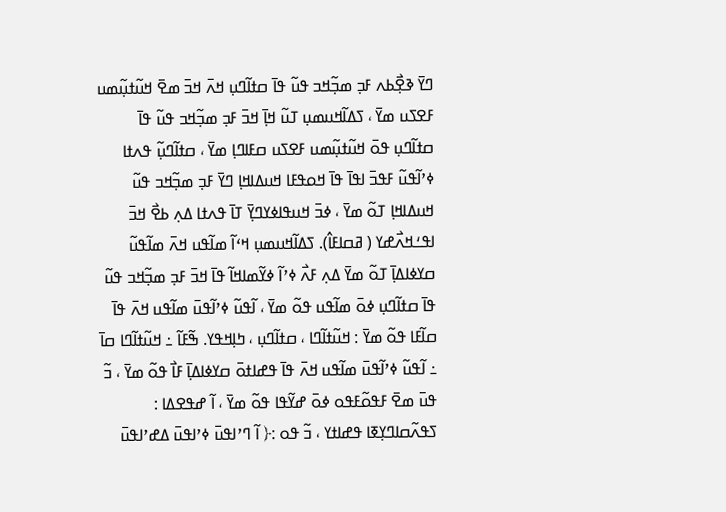ߣߌ߫ ߢߐ߲߯ߕߍ ߓߏ߲ ߘߏ߲߬ߞߏ ߟߎ߬ ߟߊ߫ ߛߙߊ߬ߣߎ߲ ߞߍ߫ ߞߏ߫ ߘߐ߫ ߞߎ߬ߙߎ߲߬ߘߎ ߓߐߖߎ ߘߌ߫ ، ߖߡߊ߬ߞߎߘߎ߲ ߠߎ߬ ߞߊ߲߫ ߞߏ߫ ߓߏ߲ ߘߏ߲߬ߞߏ ߟߎ߬ ߟߊ߫ ߛߙߊ߬ߣߎ߲ ߟߋ߫ ߞߎ߬ߙߎ߲߬ߘߎ ߓߐߖߎ ߛߓߊߣߊ߲ ߘߌ߫ ، ߛߙߊ߬ߣߎ߲߬ ߟߍߙߊ ߦߴߊ߬ߟߎ߬ ߓߟߏ߫ ߊߟߊ߫ ߟߊ߫ ߞߋߟߓߊ ߞߎߡߊߞߊ߲ ߣߌ߫ ߓߏ߲ ߘߏ߲߬ߞߏ ߟߎ߬ ߞߎߡߊߞߊ߲ ߠߋ߬ ߘߌ߫ ، ߦߏ߫ ߞߎߟߊߦߌߣߌ߲߫ ߠߊ߫ ߟߍߙߊ ߡߍ߲ ߕߐ߯ ߞߏ߫ ߊߟߑߞߍ߯ߝߌ ( ߥߛߊߓߊ߮). ߖߡߊ߬ߞߎߘߎ߲ ߞߵߊ߬ ߘߊ߬ߟߎ ߞߍ߫ ߘߊ߬ߟߎ߬ ߛߌߦߊߡߊ߲߫ ߠߋ߬ ߘߌ߫ ߡߍ߲ ߓߍ߯ ߦߴߊ߬ ߦߌ߬ߘߊߞߊ߬ ߟߊ߫ ߞߏ߫ ߓߏ߲ ߘߏ߲߬ߞߏ ߟߎ߬ ߟߊ߫ ߛߙߊ߬ߣߎ߲ ߦߋ߫ ߘߊ߬ߟߎ ߟߋ߬ ߘߌ߫ ، ߊ߬ߟߎ߬ ߦߴߊ߬ߟߎ߫ ߘߊ߬ߟߎ ߞߍ߫ ߟߊ߫ ߛߊ߬ߓߊ ߟߋ߬ ߘߌ߫ : ߞߎ߬ߙߊ߬ߣߊ ، ߛߙߊ߬ߣߎ߲ ، ߤߊ߲ߞߟߌ. ߒ߬ߓߊ߬ ߸ ߞߎ߬ߙߊ߬ߣߊ ߛߊ߫ ߸ ߊ߬ߟߎ߬ ߦߴߊ߬ߟߎ߫ ߘߊ߬ߟߎ ߞߍ߫ ߟߊ߫ ߟߝߊߙߋ߫ ߛߌߦߊߡߊ߲߫ ߓߊ߯ ߟߋ߬ ߘߌ߫ ، ߏ߬ ߟߎ߫ ߘߐ߫ ߓߟߋ߬ߓߟߋ ߦߋ߫ ߝߌ߬ߟߊ ߟߋ߬ ߘߌ߫ ، ߊ߬ ߝߟߐߡߊ : ߖߟߍ߬ߛߊߣߌ߲ߧߊ ߟߝߊߙߌ ، ߏ߬ ߟߋ :﴿ ߊ߬ ߣߴߊߟߎ߫ ߦߴߊߟߎ߫ ߡߝߴߊߟߎ߫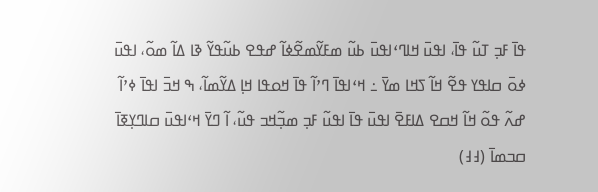ߟߊ߫ ߓߏ߲ ߠߎ߬ ߟߊ߫، ߊߟߎ߫ ߞߊߣߵߊߟߎ߫ ߕߎ߬ ߘߓߌ߬ߘߐ߬ߦߊ߬ ߝߟߐ ߕߎ߬ߟߌ߬ ߢߊ ߡߊ߬ ߘߋ߬، ߊߟߎ߫ ߦߋ߫ ߛߊߟߌ ߟߐ߬ ߞߊ߬ ߖߞߊ ߘߌ߫ ߸ ߞߵߊߟߊ߫ ߣߴߊ߬ ߟߊ߫ ߞߋߟߊ ߞߊ߲ ߡߌ߬ߘߊ߬، ߒ ߞߏ߫ ߊߟߊ߫ ߦߴߊ߬ ߝߍ߬ ߟߋ߬ ߞߊ߬ ߞߛߐ ߡߊߓߐ߫ ߊߟߎ߫ ߟߊ߫ ߊߟߎ߬ ߓߏ߲ ߘߏ߲߬ߞߏ ߟߎ߬، ߊ߬ ߣߌ߫ ߞߵߊߟߎ߫ ߛߊߣߌ߲ߧߊ߫ ߛߏߘߊ߫ (߃߃)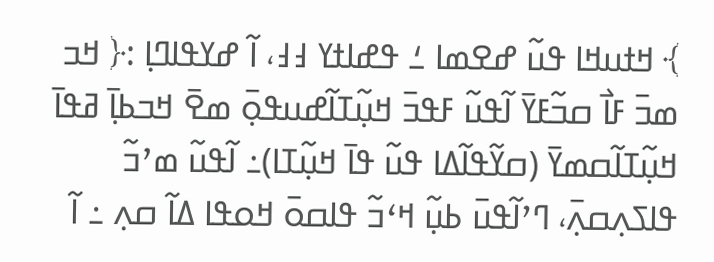﴾ ߞߙߎߞߊ ߟߎ߬ ߝߐߘߊ ߑ ߟߝߊߙߌ ߃߃، ߊ߬ ߝߌߟߊߣߊ߲ :﴿ ߞߏ ߘߏ߫ ߓߊ߯ ߛߏ߬ߓߌ߫ ߊ߬ߟߎ߬ ߓߟߏ߫ ߞߎ߲߬ߠߊ߬ߝߎߟߋ߲߫ ߘߐ߫ ߞߏߕߊ߲߫ ߥߟߊ߫ ߞߎ߲߬ߠߊ߬ߛߘߌ߫ (ߛߌ߬ߟߊ߬ߡߊ ߟߎ߬ ߟߊ߫ ߞߎ߲߬ߠߊ)߸ ߊ߬ߟߎ߬ ߘߴߏ߬ ߟߊߖߍ߲ߛߍ߲߫، ߣߴߊ߬ߟߎ߫ ߕߎ߲߬ ߞߵߏ߬ ߟߊߛߋ߫ ߞߋߟߊ ߡߊ߬ ߛߍ߲ ߸ ߊ߬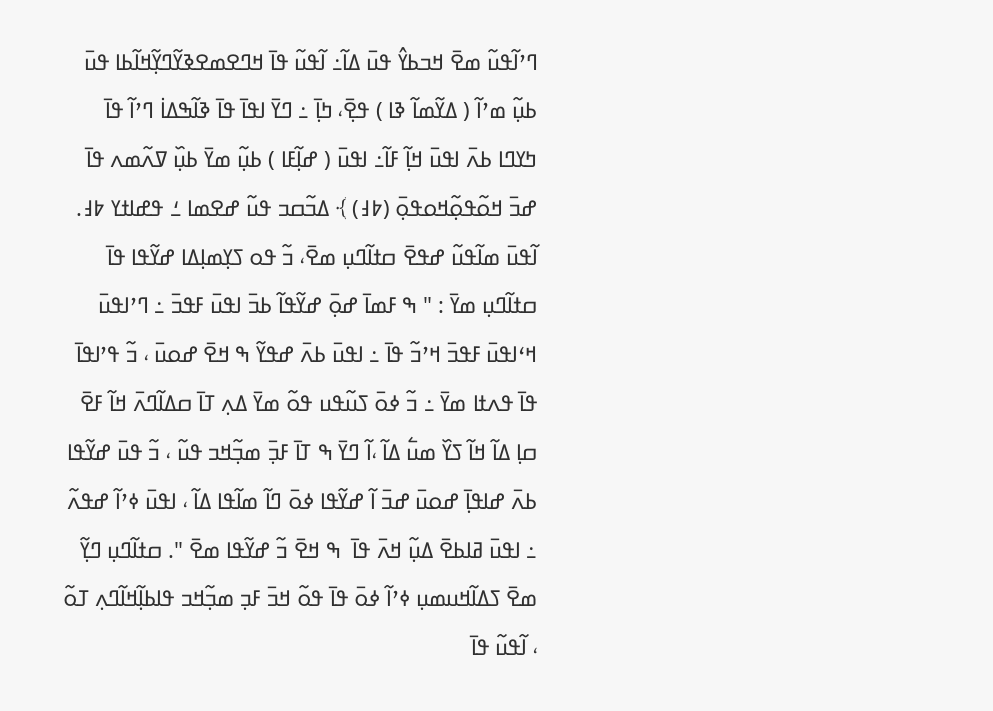ߣߴߊ߬ߟߎ߬ ߘߐ߫ ߞߏߕߌ߮ ߟߎ߫ ߡߊ߬߸ ߊ߬ߟߎ߬ ߟߊ߫ ߞߣߐߘߐߢߌ߬ߣߌ߲߬ߞߊ߬ߕߊ ߟߎ߫ ߕߎ߲߬ ߘߴߊ߬ ( ߡߌ߬ߘߊ߬ ߢߊ ) ߟߐ߲߫، ߤߊ߲߫ ߸ ߣߌ߫ ߊߟߊ߫ ߟߊ߫ ߢߊ߬ߒߡߊ߭ ߣߴߊ߬ ߟߊ߫ ߤߌߣߊ ߕߍ߫ ߊߟߎ߫ ߞߊ߲߬ ߓߊ߬߸ ߊߟߎ߫ ( ߝߊ߲߬ߓߊ ) ߕߎ߲߬ ߘߌ߫ ߕߎ߲߰ ߜߍ߬ߘߍ ߟߊ߫ ߝߏ߫ ߞߋ߬ߟߋ߲߬ߞߋߟߋ߲߫ (߈߃) ﴾ ߡߏ߬ߛߏ ߟߎ߬ ߝߐߘߊ ߑ ߟߝߊߙߌ ߈߃. ߊ߬ߟߎ߫ ߘߊ߬ߟߎ߬ ߝߟߐ߫ ߛߙߊ߬ߣߎ߲ ߘߐ߫، ߏ߬ ߟߋ ߖߌ߲ߘߊ߲ߡߊ ߝߌ߬ߟߊ ߟߊ߫ ߛߙߊ߬ߣߎ߲ ߘߌ߫ : " ߒ ߓߘߊ߫ ߝߋ߲߫ ߝߌ߬ߟߊ߬ ߕߏ߫ ߊߟߎ߫ ߓߟߏ߫ ߸ ߣߴߊߟߎ߫ ߞߵߊߟߎ߫ ߓߟߏ߫ ߞߴߏ߬ ߟߊ߫ ߸ ߊߟߎ߫ ߕߍ߫ ߝߟߌ߬ ߒ ߞߐ߫ ߝߋߎ߫ ، ߏ߬ ߟߴߊߟߊ߫ ߟߊ߫ ߟߍߙߊ ߘߌ߫ ߸ ߏ߬ ߦߋ߫ ߖߎ߬ߟߎ ߟߋ߬ ߘߌ߫ ߡߍ߲ ߠߊ߫ ߛߡߊ߬ߣߍ߫ ߞߊ߬ ߓߐ߫ ߛߊ߲ ߡߊ߬ ߞߊ߬ ߖߌ߰ ߘߎ߱ ߡߊ߬ ،ߊ߬ ߣߌ߫ ߒ ߠߊ߫ ߓߏ߲߫ ߘߏ߲߬ߞߏ ߟߎ߬ ، ߏ߬ ߟߎ߫ ߝߌ߬ߟߊ ߕߍ߫ ߝߊߟߊ߲߫ ߝߋߎ߫ ߝߏ߫ ߊ߬ ߝߌ߬ߟߊ ߦߋ߫ ߣߊ߬ ߘߊ߬ߟߊ ߡߊ߬ ، ߊߟߎ߫ ߦߴߊ߬ ߝߟߍ߬ ߸ ߊߟߎ߫ ߥߊߕߐ߫ ߡߎ߲߬ ߞߍ߫ ߟߊ߫  ߒ ߞߐ߫ ߏ߬ ߝߌ߬ߟߊ ߘߐ߫ ". ߛߙߊ߬ߣߎ߲ ߣߌ߲߬ ߘߐ߫ ߖߡߊ߬ߞߎߘߎ߲ ߦߴߊ߬ ߦߋ߫ ߟߊ߫ ߟߋ߬ ߞߏ߫ ߓߏ߲ ߘߏ߲߬ߞߏ ߟߊߕߊ߲߬ߞߊ߬ߣߍ߲ ߠߋ߬ ، ߊ߬ߟߎ߬ ߟߊ߫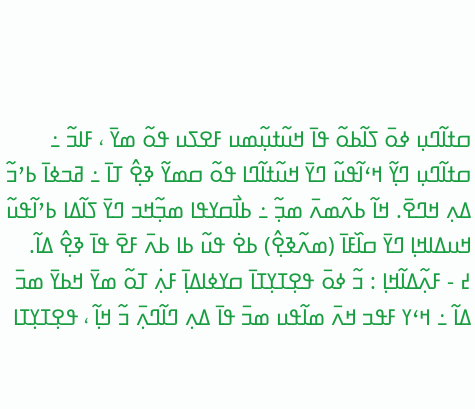ߛߙߊ߬ߣߎ߲ ߦߋ߫ ߖߊ߬ߕߋ߬ ߟߊ߫ ߞߎ߬ߙߎ߲߬ߘߎ ߓߐߖߎ ߟߋ߬ ߘߌ߫ ، ߓߊߏ߬ ߸ ߛߙߊ߬ߣߎ߲ ߣߌ߲߬ ߞߵߊ߬ߟߎ߬ ߣߌ߫ ߞߎ߬ߙߊ߬ߣߊ ߟߋ߬ ߛߘߌ߬ ߢߐ߲߮ ߠߊ߫ ߸ ߥߏߦߊ߫ ߕߴߏ߬ ߡߍ߲ ߞߣߐ߫. ߞߊ߬ ߕߍ߬ߘߍ߫ ߘߏ߲߬ ߸ ߕߊ߯ߛߌߟߊ ߘߏ߲߬ߞߏ ߣߌ߫ ߖߊ߬ߡߊ ߕߴߊ߬ߟߎ߬ ߞߎߡߊߞߊ߲ ߣߌ߫ ߛߊ߰ߓߊ߫ (ߘߍ߬ߢߐ߲߮) ߕߐ߭ ߟߎ߬ ߕߊ ߕߍ߫ ߓߐ߫ ߟߊ߫ ߢߐ߲߮ ߡߊ߬.
߄ - ߓߍ߲߬ߡߊ߬ߞߊ߲ : ߏ߬ ߦߋ߫ ߟߐ߲ߠߌ߲ߠߊ߫ ߛߌߦߊߡߊ߲߫ ߓߍ߲߭ ߠߋ߬ ߘߌ߫ ߞߕߌ߫ ߘߏ߫ ߡߊ߬ ߸ ߞߵߌ ߓߟߏ ߞߍ߫ ߘߊ߬ߟߎ ߘߏ߫ ߟߊ߫ ߡߍ߲ ߣߊ߬ߣߍ߲߫ ߏ߬ ߞߊ߲߬ ، ߟߐ߲ߠߌ߲ߠߊ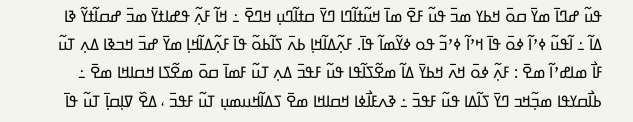ߟߎ߬ ߝߣߊ߫ ߘߌ߫ ߛߋ߫ ߞߕߌ ߘߏ߫ ߟߎ߬ ߓߐ߫ ߘߊ߫ ߞߎ߬ߙߊ߬ߣߊ ߣߌ߫ ߛߙߊ߬ߣߎ߲ ߞߣߐ߫ ߸ ߞߊ߬ ߓߍ߲߬ ߟߝߊߙߌ߫ ߘߏ߫ ߝߛߊ߬ߙߌ߬ ߢߊ ߡߊ߬ ߸ ߊ߬ߟߎ߬ ߦߴߊ߬ ߦߋ߫ ߟߊ߫ ߞߴߊ߬ ߦߴߏ߬ ߟߋ ߦߌ߬ߘߊ߬ ߟߊ߫. ߓߍ߲߬ߡߊ߬ߞߊ߲ ߕߍ߫ ߖߊ߬ߕߋ߬ ߟߊ߫ ߓߍ߲߬ߡߊ߬ߞߊ߲ ߘߌ߫ ߝߏ߫ ߞߏߢߊ ߡߍ߲ ߠߎ߬ ߓߊ߯ ߘߊߝߴߊ߬ ߘߐ߫ : ߓߍ߲߬ ߦߋ߫ ߞߍ߫ ߞߕߌ߫ ߡߊ߬ ߘߐ߬ߖߊ߬ߟߊ ߟߎ߬ ߓߟߏ߫ ߡߍ߲ ߠߎ߬ ߓߘߊ߫ ߛߋ߫ ߘߐ߬ߖߊ ߞߛߊߞߊ ߘߐ߫ ߸ ߕߊ߯ߛߌߟߊ ߘߏ߲߬ߞߏ ߣߌ߫ ߖߊ߬ߡߊ ߟߎ߬ ߓߟߏ߫ ߸ ߢߍߓߊ߯ߦߊ ߞߛߊߞߊ ߘߐ߫ ߖߡߊ߬ߞߎߘߎ߲ ߠߎ߬ ߓߟߏ߫ ، ߡߐ߰ ߜߊ߲ߛߊ߲߫ ߠߎ߬ ߟߊ߫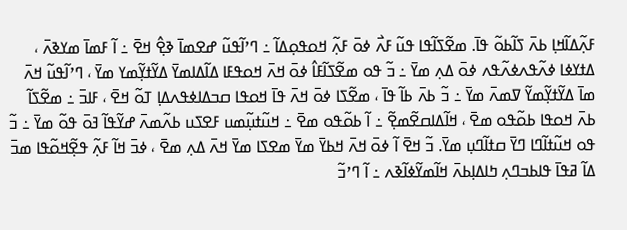ߓߍ߲߬ߡߊ߬ߞߊ߲ ߕߍ߫ ߖߊ߬ߕߋ߬ ߟߊ߫. ߘߐ߬ߖߊ߬ߟߊ ߟߎ߬ ߓߍ߯ ߦߋ߫ ߓߍ߲߬ ߞߋߟߋ߲ߡߊ߬ ߸ ߣߴߊ߬ߟߎ߬ ߝߐߘߊ߫ ߢߐ߲߮ ߞߐ߫ ߸ ߊ߬ ߓߘߊ߫ ߘߌߢߍ߫ ، ߡߙߌߦߊ ߦߍ߬ߟߍߦߍ߬ߟߍ ߦߋ߫ ߡߍ߲ ߘߌ߫ ߸ ߏ߬ ߟߋ ߘߐ߬ߖߊ߬ߓߊ߮ ߦߋ߫ ߞߍ߫ ߞߋߟߓߊ ߡߊ߬ߡߊߘߌ߫ ߡߌ߬ߙߌ߲߬ߘߌ ߘߌ߫ ، ߣߴߊ߬ߟߎ߬ ߞߍ߫ ߘߊ߫ ߡߌ߬ߙߌ߲߬ߘߌ߬ ߜߘߍ߫ ߘߌ߫ ߸ ߏ߬ ߕߍ߫ ߕߊ߬ ߟߊ߫ ، ߘߐ߬ߖߊ ߦߋ߫ ߞߍ߫ ߟߊ߫ ߞߋߟߊ ߛߏߡߊߦߟߍߡߊ߲ ߠߋ߬ ߞߐ߫ ، ߓߊߏ߫ ߸ ߘߐ߬ߖߊ߬ ߕߍ߫ ߞߋߟߊ ߕߋ߬ߟߋ ߘߐ߫ ، ߞߊ߬ߡߊߛߐ߬ߘߐ߲߬ ߸ ߊ߬ ߕߋ߬ߟߋ ߘߐ߫ ߸ ߞߎ߬ߙߎ߲߬ߘߎ ߓߐߖߎ ߕߍ߬ߘߍ߫ ߝߌ߬ߟߊ߬ ߔߋ߫ ߟߋ߬ ߘߌ߫ ߸ ߏ߬ ߟߋ ߞߎ߬ߙߊ߬ߣߊ ߣߌ߫ ߛߙߊ߬ߣߎ߲ ߘߌ߫. ߏ߬ ߞߐ߫ ߊ߬ ߦߋ߫ ߞߍ߫ ߞߕߌ߫ ߘߌ߫ ߘߐߖߊ ߘߌ߫ ߞߍ߫ ߡߍ߲ ߘߐ߫ ، ߦߏ߫ ߞߊ߬ ߓߍ߲߬ ߟߐ߲߬ߞߋ߬ߟߊ ߘߏ߫ ߡߊ߬ ߥߟߊ߫ ߟߊߕߏߣߍ߲ ߤߊߡߊ߲ߕߍ߫ ߞߊ߬ߘߌ߬ߦߊ߬ߢߍ ߸ ߊ߬ ߣߴߏ߬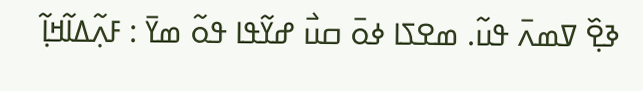ߢߐ߲߰ ߜߘߍ߫ ߟߎ߬. ߘߐߖߊ ߦߋ߫ ߛߎ߯ ߝߌ߬ߟߊ ߟߋ߬ ߘߌ߫ : ߓߍ߲߬ߡߊ߬ߞߊ߲߬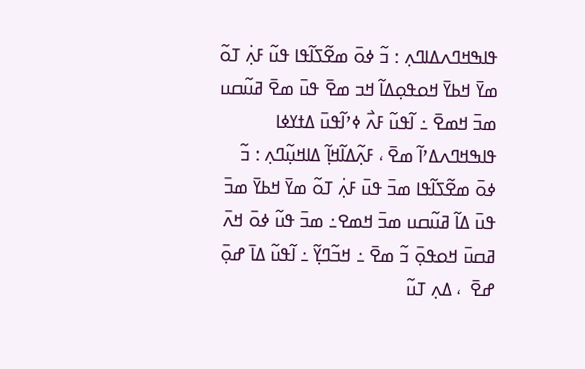ߟߊߒߞߣߍߡߊߣߍ߲ : ߏ߬ ߦߋ߫ ߘߐ߬ߖߊ߬ߟߊ ߟߎ߬ ߓߍ߲߭ ߠߋ߬ ߘߌ߫ ߞߕߌ߫ ߞߋߟߋ߲ߡߊ߬ ߞߏ ߘߐ߫ ߟߎ߫ ߘߐ߫ ߥߎ߬ߛߎ ߘߏ߫ ߞߘߐ߫ ߸ ߊ߬ߟߎ߬ ߓߍ߯ ߦߴߊ߬ߟߎ߫ ߡߙߌߦߊ ߟߊߒߞߣߍߡߴߊ߬ ߘߐ߫ ، ߓߍ߲߬ߡߊ߬ߞߊ߲߬ ߡߊߞߎ߲߬ߣߍ߲ : ߏ߬ ߦߋ߫ ߘߐ߬ߖߊ߬ߟߊ ߘߏ߫ ߟߎ߫ ߓߍ߲߭ ߠߋ߬ ߘߌ߫ ߞߕߌ߫ ߘߏ߫ ߟߎ߫ ߡߊ߬ ߥߎ߬ߛߎ ߘߏ߫ ߞߘߐ߸ ߘߏ߫ ߟߎ߬ ߦߋ߫ ߞߍ߫ ߥߛߎ߫ ߞߋߟߋ߲߫ ߏ߬ ߘߐ߫ ߸ ߞߏ߬ߣߌ߲߬ ߸ ߊ߬ߟߎ߬ ߡߊ߫ ߝߋ߲߫ ߝߐ߫  ، ߡߍ߲ ߠߎ߬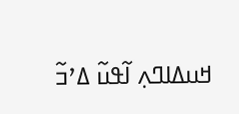ߞߎߡߊߣߍ߲ ߊ߬ߟߎ߬ ߡߴߏ߬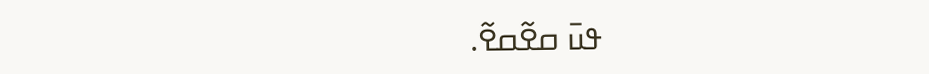ߟߎ߫ ߛߐ߬ߛߐ߬.